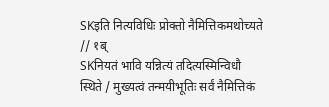SKइति नित्यविधिः प्रोक्तो नैमित्तिकमथोच्यते // १ब्
SKनियतं भावि यन्नित्यं तदित्यस्मिन्विधौ स्थिते / मुख्यत्वं तन्मयीभूतिः सर्वं नैमित्तिकं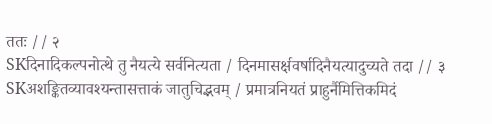ततः // २
SKदिनादिकल्पनोत्थे तु नैयत्ये सर्वनित्यता / दिनमासर्क्षवर्षादिनैयत्यादुच्यते तदा // ३
SKअशङ्कितव्यावश्यन्तासत्ताकं जातुचिद्भवम् / प्रमात्रनियतं प्राहुर्नैमित्तिकमिदं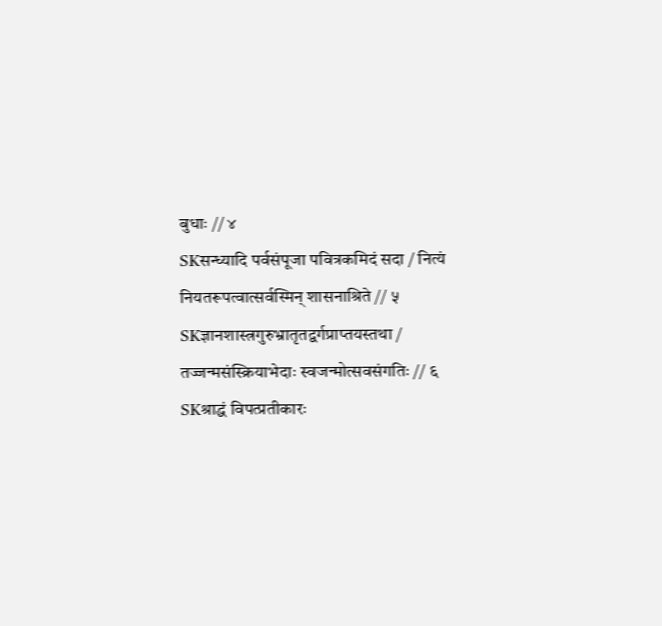बुधाः // ४
SKसन्ध्यादि पर्वसंपूजा पवित्रकमिदं सदा / नित्यं नियतरूपत्वात्सर्वस्मिन् शासनाश्रिते // ५
SKज्ञानशास्त्रगुरुभ्रातृतद्वर्गप्राप्तयस्तथा / तज्जन्मसंस्क्रियाभेदाः स्वजन्मोत्सवसंगतिः // ६
SKश्राद्धं विपत्प्रतीकारः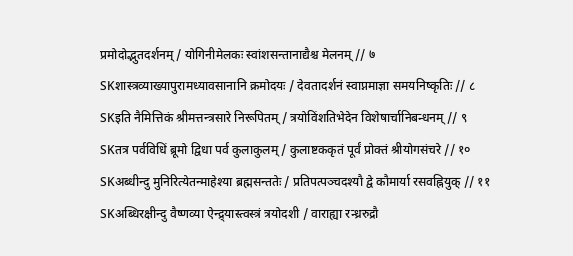प्रमोदोद्भुतदर्शनम् / योगिनीमेलकः स्वांशसन्तानाद्यैश्च मेलनम् // ७
SKशास्त्रव्याख्यापुरामध्यावसानानि क्रमोदयः / देवतादर्शनं स्वाप्नमाज्ञा समयनिष्कृतिः // ८
SKइति नैमित्तिकं श्रीमत्तन्त्रसारे निरूपितम् / त्रयोविंशतिभेदेन विशेषार्चानिबन्धनम् // ९
SKतत्र पर्वविधिं ब्रूमो द्विधा पर्व कुलाकुलम् / कुलाष्टककृतं पूर्वं प्रोक्तं श्रीयोगसंचरे // १०
SKअब्धीन्दु मुनिरित्येतन्माहेश्या ब्रह्मसन्ततेः / प्रतिपत्पञ्चदश्यौ द्वे कौमार्या रसवह्नियुक् // ११
SKअब्धिरक्षीन्दु वैष्णव्या ऐन्द्र्यास्त्वस्त्रं त्रयोदशी / वाराह्या रन्ध्ररुद्रौ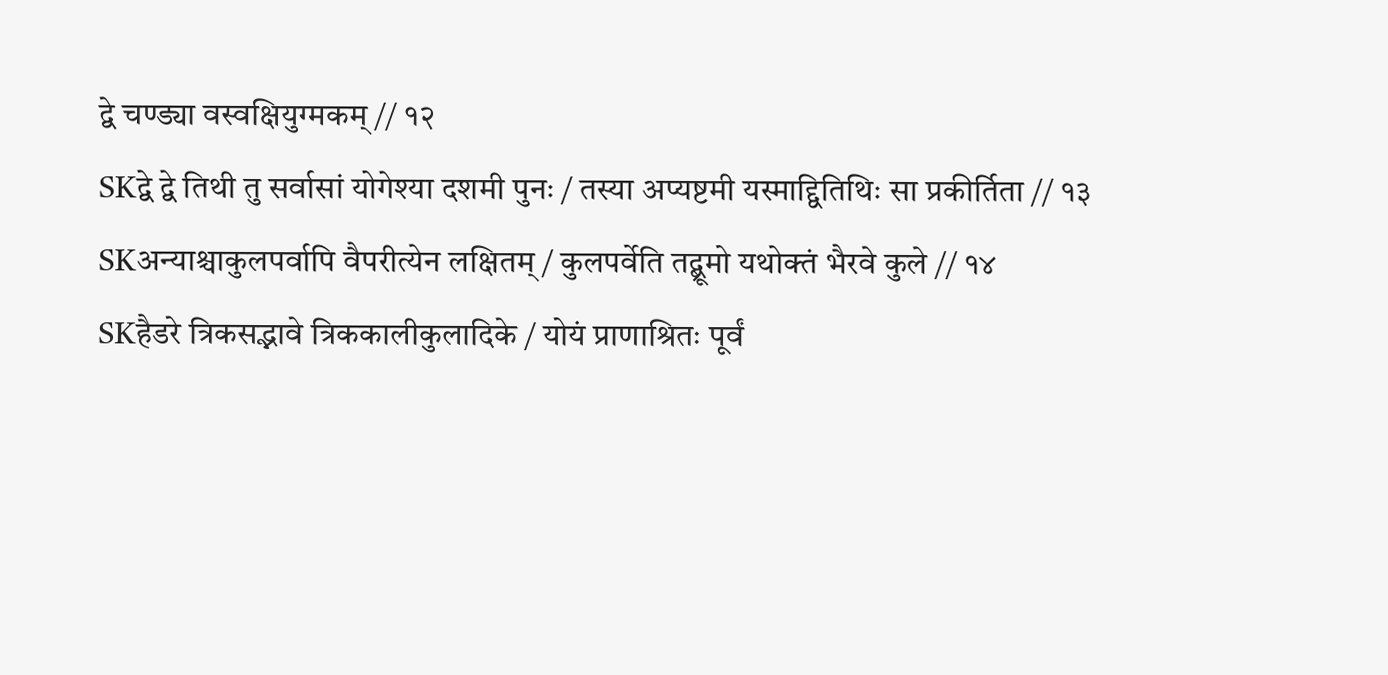द्वे चण्ड्या वस्वक्षियुग्मकम् // १२
SKद्वे द्वे तिथी तु सर्वासां योगेश्या दशमी पुनः / तस्या अप्यष्टमी यस्माद्द्वितिथिः सा प्रकीर्तिता // १३
SKअन्याश्चाकुलपर्वापि वैपरीत्येन लक्षितम् / कुलपर्वेति तद्ब्रूमो यथोक्तं भैरवे कुले // १४
SKहैडरे त्रिकसद्भावे त्रिककालीकुलादिके / योयं प्राणाश्रितः पूर्वं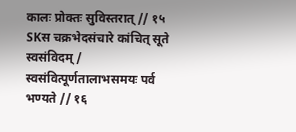कालः प्रोक्तः सुविस्तरात् // १५
SKस चक्रभेदसंचारे कांचित् सूते स्वसंविदम् / स्वसंवित्पूर्णतालाभसमयः पर्व भण्यते // १६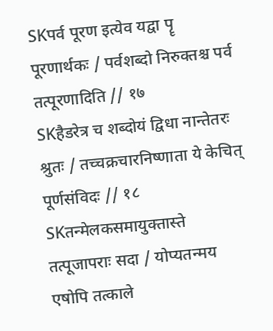SKपर्व पूरण इत्येव यद्वा पॄ पूरणार्थकः / पर्वशब्दो निरुक्तश्च पर्व तत्पूरणादिति // १७
SKहैडरेत्र च शब्दोयं द्विधा नान्तेतरः श्रुतः / तच्चक्रचारनिष्णाता ये केचित् पूर्णसंविदः // १८
SKतन्मेलकसमायुक्तास्ते तत्पूजापराः सदा / योप्यतन्मय एषोपि तत्काले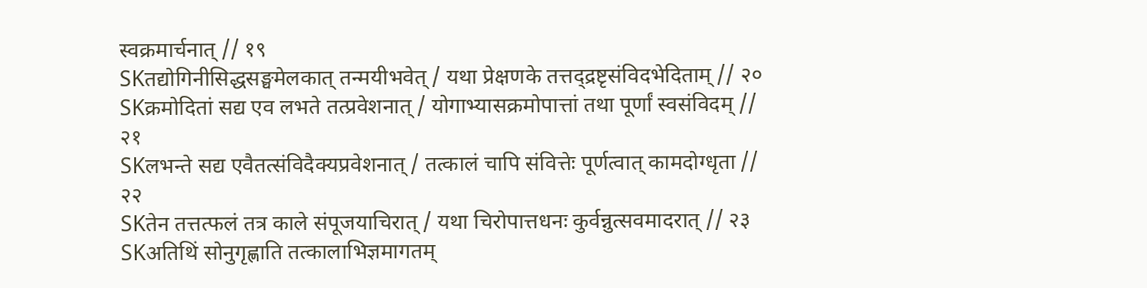स्वक्रमार्चनात् // १९
SKतद्योगिनीसिद्धसङ्घमेलकात् तन्मयीभवेत् / यथा प्रेक्षणके तत्तद्द्रष्टृसंविदभेदिताम् // २०
SKक्रमोदितां सद्य एव लभते तत्प्रवेशनात् / योगाभ्यासक्रमोपात्तां तथा पूर्णां स्वसंविदम् // २१
SKलभन्ते सद्य एवैतत्संविदैक्यप्रवेशनात् / तत्कालं चापि संवित्तेः पूर्णत्वात् कामदोग्धृता // २२
SKतेन तत्तत्फलं तत्र काले संपूजयाचिरात् / यथा चिरोपात्तधनः कुर्वन्नुत्सवमादरात् // २३
SKअतिथिं सोनुगृह्णाति तत्कालाभिज्ञमागतम्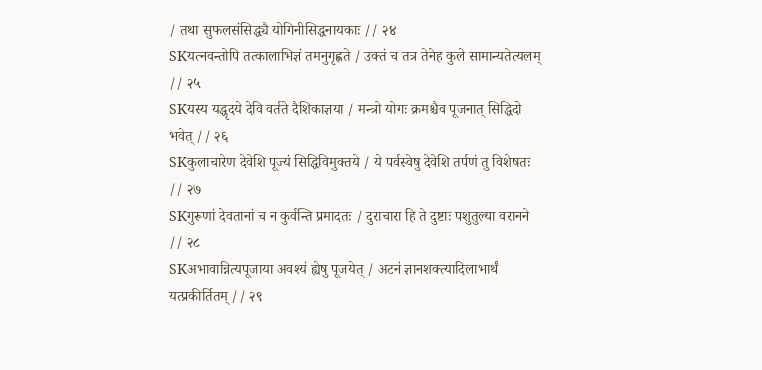/ तथा सुफलसंसिद्ध्यै योगिनीसिद्धनायकाः // २४
SKयत्नवन्तोपि तत्कालाभिज्ञं तमनुगृह्णते / उक्तं च तत्र तेनेह कुले सामान्यतेत्यलम् // २५
SKयस्य यद्धृदये देवि वर्तते दैशिकाज्ञया / मन्त्रो योगः क्रमश्चैव पूजनात् सिद्धिदो भवेत् // २६
SKकुलाचारेण देवेशि पूज्यं सिद्धिविमुक्तये / ये पर्वस्वेषु देवेशि तर्पणं तु विशेषतः // २७
SKगुरूणां देवतानां च न कुर्वन्ति प्रमादतः / दुराचारा हि ते दुष्टाः पशुतुल्या वरानने // २८
SKअभावान्नित्यपूजाया अवश्यं ह्येषु पूजयेत् / अटनं ज्ञानशक्त्यादिलाभार्थं यत्प्रकीर्तितम् // २९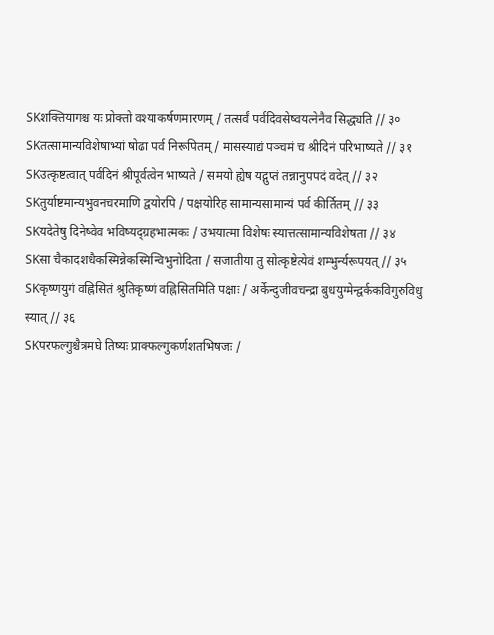SKशक्तियागश्च यः प्रोक्तो वश्याकर्षणमारणम् / तत्सर्वं पर्वदिवसेष्वयत्नेनैव सिद्ध्यति // ३०
SKतत्सामान्यविशेषाभ्यां षोढा पर्व निरूपितम् / मासस्याद्यं पञ्चमं च श्रीदिनं परिभाष्यते // ३१
SKउत्कृष्टत्वात् पर्वदिनं श्रीपूर्वत्वेन भाष्यते / समयो ह्येष यद्गुप्तं तन्नानुपपदं वदेत् // ३२
SKतुर्याष्टमान्यभुवनचरमाणि द्वयोरपि / पक्षयोरिह सामान्यसामान्यं पर्व कीर्तितम् // ३३
SKयदेतेषु दिनेष्वेव भविष्यद्ग्रहभात्मकः / उभयात्मा विशेषः स्यात्तत्सामान्यविशेषता // ३४
SKसा चैकादशधैकस्मिन्नेकस्मिन्विभुनोदिता / सजातीया तु सोत्कृष्टेत्येवं शम्भुर्न्यरूपयत् // ३५
SKकृष्णयुगं वह्निसितं श्रुतिकृष्णं वह्निसितमिति पक्षाः / अर्केन्दुजीवचन्द्रा बुधयुग्मेन्द्वर्ककविगुरुविधु स्यात् // ३६
SKपरफल्गुश्चैत्रमघे तिष्यः प्राक्फल्गुकर्णशतभिषजः /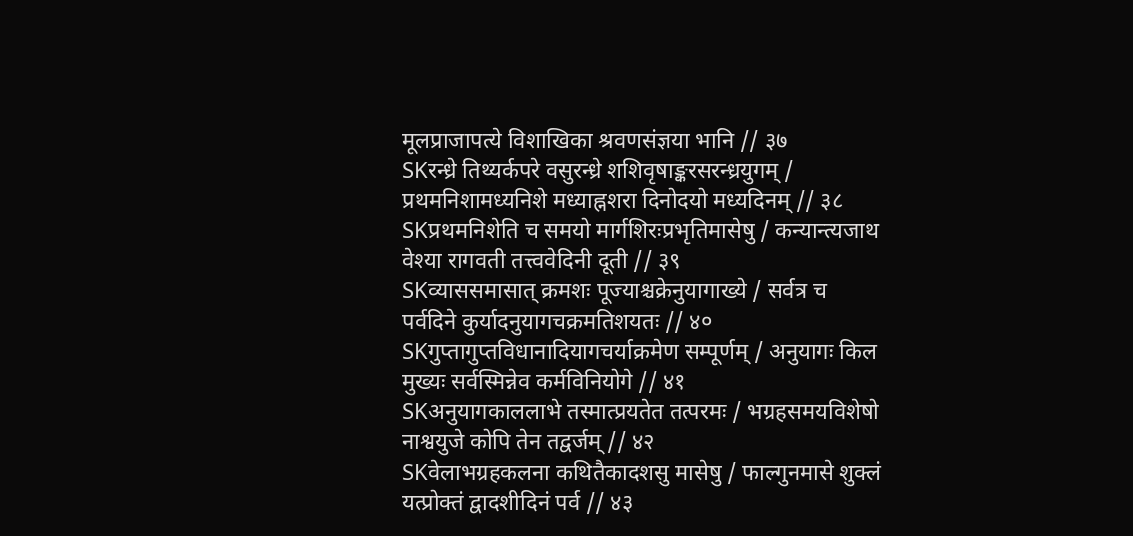मूलप्राजापत्ये विशाखिका श्रवणसंज्ञया भानि // ३७
SKरन्ध्रे तिथ्यर्कपरे वसुरन्ध्रे शशिवृषाङ्करसरन्ध्रयुगम् / प्रथमनिशामध्यनिशे मध्याह्नशरा दिनोदयो मध्यदिनम् // ३८
SKप्रथमनिशेति च समयो मार्गशिरःप्रभृतिमासेषु / कन्यान्त्यजाथ वेश्या रागवती तत्त्ववेदिनी दूती // ३९
SKव्याससमासात् क्रमशः पूज्याश्चक्रेनुयागाख्ये / सर्वत्र च पर्वदिने कुर्यादनुयागचक्रमतिशयतः // ४०
SKगुप्तागुप्तविधानादियागचर्याक्रमेण सम्पूर्णम् / अनुयागः किल मुख्यः सर्वस्मिन्नेव कर्मविनियोगे // ४१
SKअनुयागकाललाभे तस्मात्प्रयतेत तत्परमः / भग्रहसमयविशेषो नाश्वयुजे कोपि तेन तद्वर्जम् // ४२
SKवेलाभग्रहकलना कथितैकादशसु मासेषु / फाल्गुनमासे शुक्लं यत्प्रोक्तं द्वादशीदिनं पर्व // ४३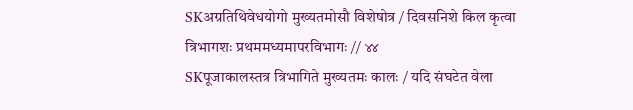SKअग्रतिथिवेधयोगो मुख्यतमोसौ विशेषोत्र / दिवसनिशे किल कृत्वा त्रिभागशः प्रथममध्यमापरविभागः // ४४
SKपूजाकालस्तत्र त्रिभागिते मुख्यतमः कालः / यदि संघटेत वेला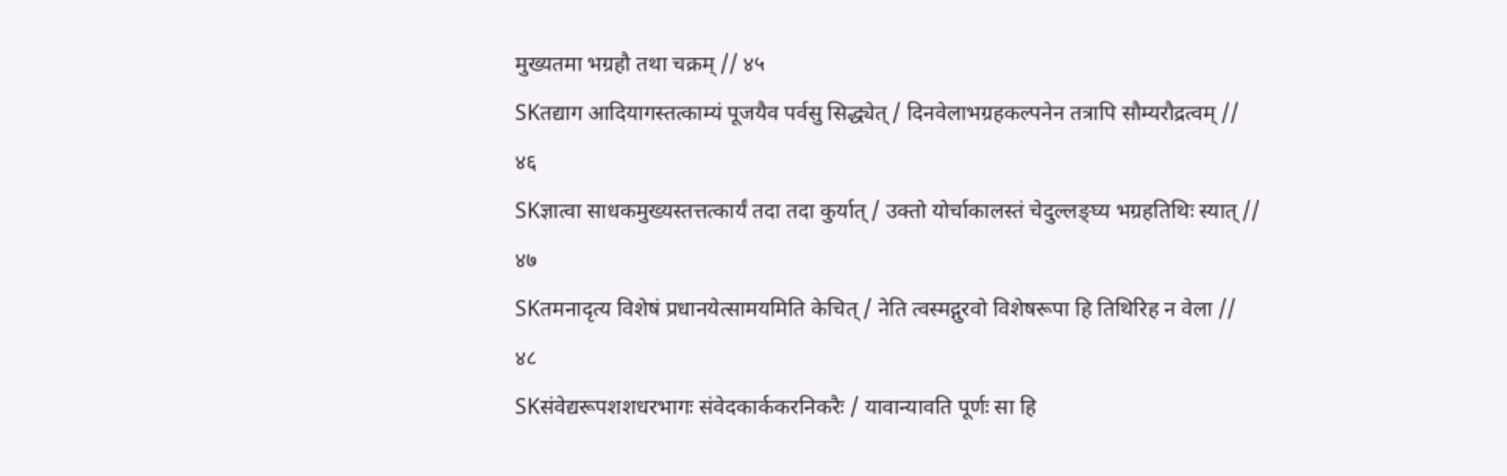मुख्यतमा भग्रहौ तथा चक्रम् // ४५
SKतद्याग आदियागस्तत्काम्यं पूजयैव पर्वसु सिद्ध्येत् / दिनवेलाभग्रहकल्पनेन तत्रापि सौम्यरौद्रत्वम् // ४६
SKज्ञात्वा साधकमुख्यस्तत्तत्कार्यं तदा तदा कुर्यात् / उक्तो योर्चाकालस्तं चेदुल्लङ्घ्य भग्रहतिथिः स्यात् // ४७
SKतमनादृत्य विशेषं प्रधानयेत्सामयमिति केचित् / नेति त्वस्मद्गुरवो विशेषरूपा हि तिथिरिह न वेला // ४८
SKसंवेद्यरूपशशधरभागः संवेदकार्ककरनिकरैः / यावान्यावति पूर्णः सा हि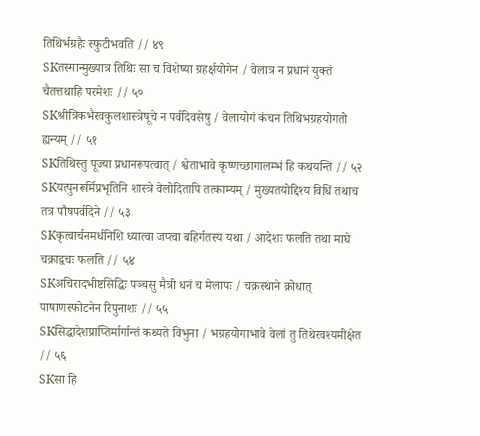तिथिर्भग्रहैः स्फुटीभवति // ४९
SKतस्मान्मुख्यात्र तिथिः सा च विशेष्या ग्रहर्क्षयोगेन / वेलात्र न प्रधानं युक्तं चैतत्तथाहि परमेशः // ५०
SKश्रीत्रिकभैरवकुलशास्त्रेषूचे न पर्वदिवसेषु / वेलायोगं कंचन तिथिभग्रहयोगतो ह्यन्यम् // ५१
SKतिथिस्तु पूज्या प्रधानरूपत्वात् / श्वेताभावे कृष्णच्छागालम्भं हि कथयन्ति // ५२
SKयत्पुनरूर्मिप्रभृतिनि शास्त्रे वेलोदितापि तत्काम्यम् / मुख्यतयोद्दिश्य विधिं तथाच तत्र पौषपर्वदिने // ५३
SKकृत्वार्चनमर्धनिशि ध्यात्वा जप्त्वा बहिर्गतस्य यथा / आदेशः फलति तथा माघे चक्राद्वचः फलति // ५४
SKअचिरादभीष्टसिद्धिः पञ्चसु मैत्री धनं च मेलापः / चक्रस्थाने क्रोधात् पाषाणस्फोटनेन रिपुनाशः // ५५
SKसिद्धादेशप्राप्तिर्मार्गान्तं कथ्यते विभुना / भग्रहयोगाभावे वेलां तु तिथेरवश्यमीक्षेत // ५६
SKसा हि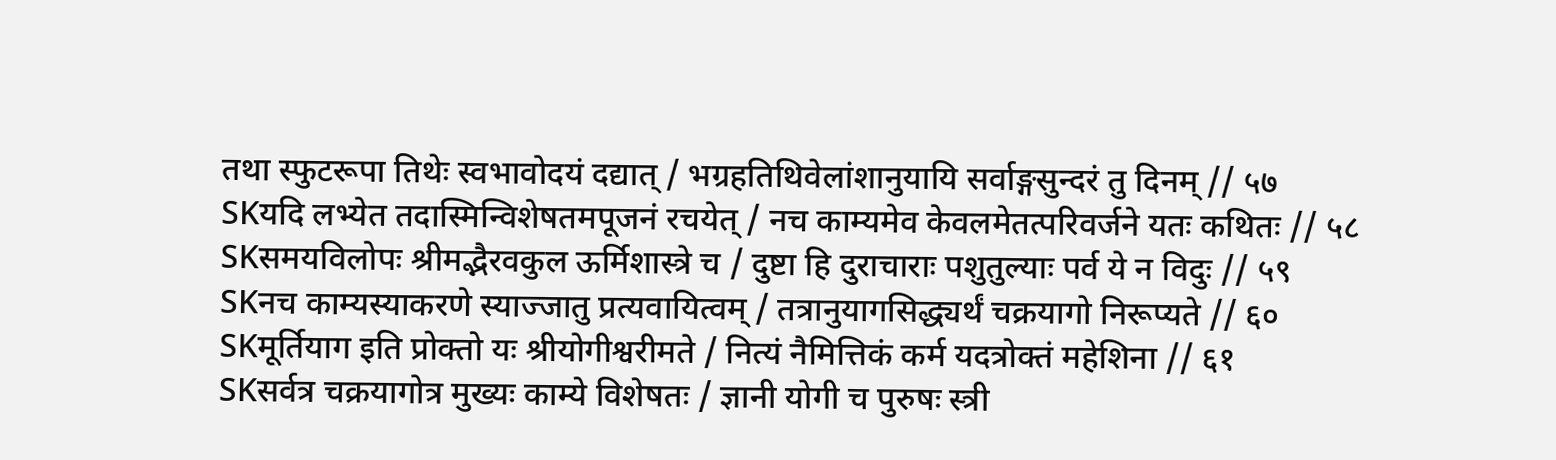तथा स्फुटरूपा तिथेः स्वभावोदयं दद्यात् / भग्रहतिथिवेलांशानुयायि सर्वाङ्गसुन्दरं तु दिनम् // ५७
SKयदि लभ्येत तदास्मिन्विशेषतमपूजनं रचयेत् / नच काम्यमेव केवलमेतत्परिवर्जने यतः कथितः // ५८
SKसमयविलोपः श्रीमद्भैरवकुल ऊर्मिशास्त्रे च / दुष्टा हि दुराचाराः पशुतुल्याः पर्व ये न विदुः // ५९
SKनच काम्यस्याकरणे स्याज्जातु प्रत्यवायित्वम् / तत्रानुयागसिद्ध्यर्थं चक्रयागो निरूप्यते // ६०
SKमूर्तियाग इति प्रोक्तो यः श्रीयोगीश्वरीमते / नित्यं नैमित्तिकं कर्म यदत्रोक्तं महेशिना // ६१
SKसर्वत्र चक्रयागोत्र मुख्यः काम्ये विशेषतः / ज्ञानी योगी च पुरुषः स्त्री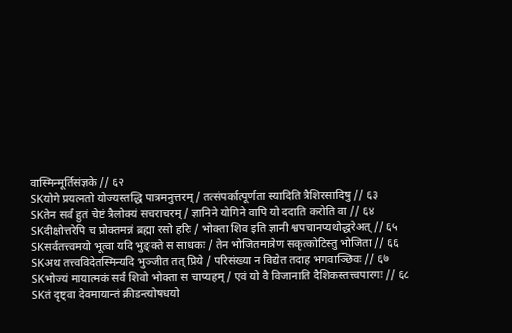वास्मिन्मूर्तिसंज्ञके // ६२
SKयोगे प्रयत्नतो योज्यस्तद्धि पात्रमनुत्तरम् / तत्संपर्कात्पूर्णता स्यादिति त्रैशिरसादिषु // ६३
SKतेन सर्वं हुतं चेष्टं त्रैलोक्यं सचराचरम् / ज्ञानिने योगिने वापि यो ददाति करोति वा // ६४
SKदीक्षोत्तरेपि च प्रोक्तमन्नं ब्रह्मा रसो हरिः / भोक्ता शिव इति ज्ञानी श्वपचानप्यथोद्धरेअत् // ६५
SKसर्वतत्त्वमयो भूत्वा यदि भुङ्क्ते स साधकः / तेन भोजितमात्रेण सकृत्कोटिस्तु भोजिता // ६६
SKअथ तत्त्वविदेतस्मिन्यदि भुञ्जीत तत् प्रिये / परिसंख्या न विद्येत तदाह भगवाञ्छिवः // ६७
SKभोज्यं मायात्मकं सर्वं शिवो भोक्ता स चाप्यहम् / एवं यो वै विजानाति दैशिकस्तत्त्वपारगः // ६८
SKतं दृष्ट्वा देवमायान्तं क्रीडन्त्योषधयो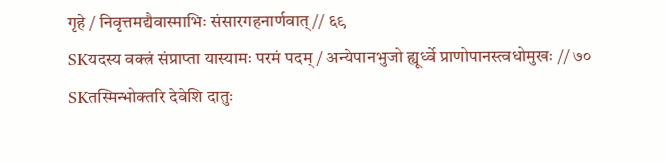गृहे / निवृत्तमद्यैवास्माभिः संसारगहनार्णवात् // ६९
SKयदस्य वक्त्रं संप्राप्ता यास्यामः परमं पदम् / अन्येपानभुजो ह्यूर्ध्वे प्राणोपानस्त्वधोमुखः // ७०
SKतस्मिन्भोक्तरि देवेशि दातुः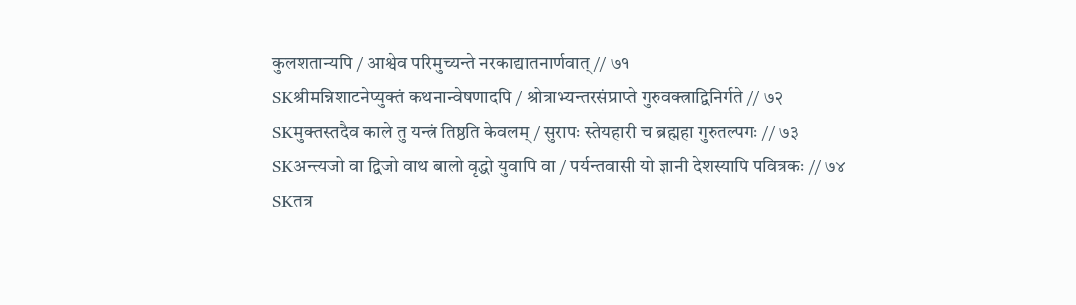कुलशतान्यपि / आश्वेव परिमुच्यन्ते नरकाद्यातनार्णवात् // ७१
SKश्रीमन्निशाटनेप्युक्तं कथनान्वेषणादपि / श्रोत्राभ्यन्तरसंप्राप्ते गुरुवक्त्राद्विनिर्गते // ७२
SKमुक्तस्तदैव काले तु यन्त्रं तिष्ठति केवलम् / सुरापः स्तेयहारी च ब्रह्महा गुरुतल्पगः // ७३
SKअन्त्यजो वा द्विजो वाथ बालो वृद्धो युवापि वा / पर्यन्तवासी यो ज्ञानी देशस्यापि पवित्रकः // ७४
SKतत्र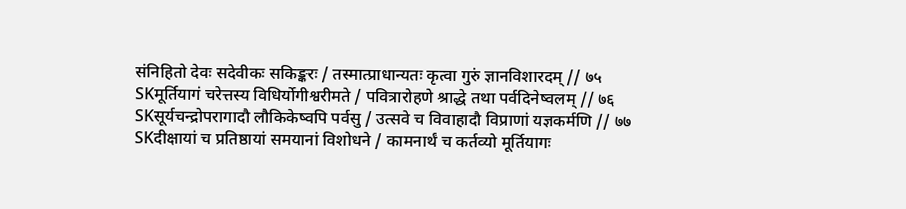संनिहितो देवः सदेवीकः सकिङ्करः / तस्मात्प्राधान्यतः कृत्वा गुरुं ज्ञानविशारदम् // ७५
SKमूर्तियागं चरेत्तस्य विधिर्योगीश्वरीमते / पवित्रारोहणे श्राद्धे तथा पर्वदिनेष्वलम् // ७६
SKसूर्यचन्द्रोपरागादौ लौकिकेष्वपि पर्वसु / उत्सवे च विवाहादौ विप्राणां यज्ञकर्मणि // ७७
SKदीक्षायां च प्रतिष्ठायां समयानां विशोधने / कामनार्थं च कर्तव्यो मूर्तियागः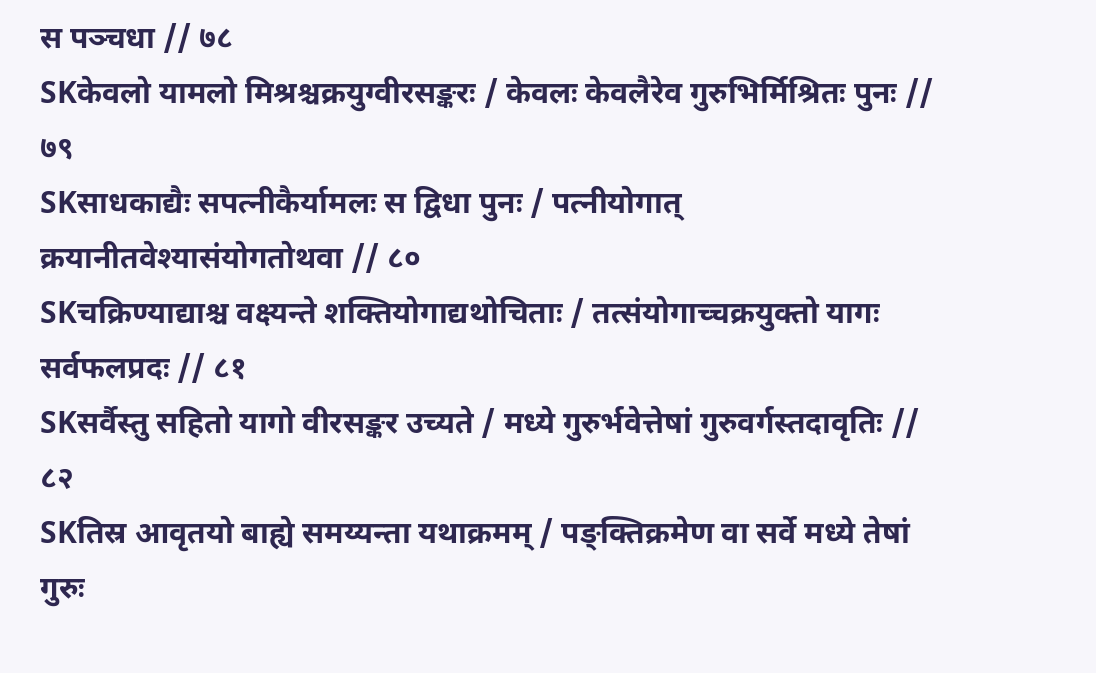स पञ्चधा // ७८
SKकेवलो यामलो मिश्रश्चक्रयुग्वीरसङ्करः / केवलः केवलैरेव गुरुभिर्मिश्रितः पुनः // ७९
SKसाधकाद्यैः सपत्नीकैर्यामलः स द्विधा पुनः / पत्नीयोगात् क्रयानीतवेश्यासंयोगतोथवा // ८०
SKचक्रिण्याद्याश्च वक्ष्यन्ते शक्तियोगाद्यथोचिताः / तत्संयोगाच्चक्रयुक्तो यागः सर्वफलप्रदः // ८१
SKसर्वैस्तु सहितो यागो वीरसङ्कर उच्यते / मध्ये गुरुर्भवेत्तेषां गुरुवर्गस्तदावृतिः // ८२
SKतिस्र आवृतयो बाह्ये समय्यन्ता यथाक्रमम् / पङ्क्तिक्रमेण वा सर्वे मध्ये तेषां गुरुः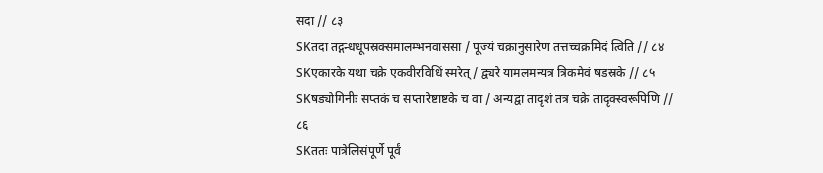सदा // ८३
SKतदा तद्गन्धधूपस्रक्समालम्भनवाससा / पूज्यं चक्रानुसारेण तत्तच्चक्रमिदं त्विति // ८४
SKएकारके यथा चक्रे एकवीरविधिं स्मरेत् / द्व्यरे यामलमन्यत्र त्रिकमेवं षडस्रके // ८५
SKषड्योगिनीः सप्तकं च सप्तारेष्टाष्टके च वा / अन्यद्वा तादृशं तत्र चक्रे तादृक्स्वरूपिणि // ८६
SKततः पात्रेलिसंपूर्णे पूर्वं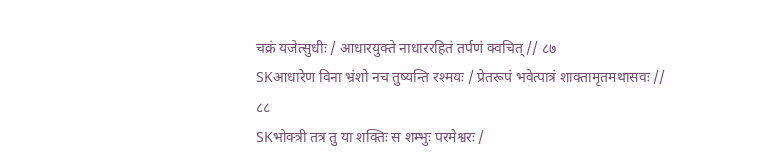चक्रं यजेत्सुधीः / आधारयुक्ते नाधाररहितं तर्पणं क्वचित् // ८७
SKआधारेण विना भ्रंशो नच तुष्यन्ति रश्मयः / प्रेतरूपं भवेत्पात्रं शाक्तामृतमथासवः // ८८
SKभोक्त्री तत्र तु या शक्तिः स शम्भुः परमेश्वरः /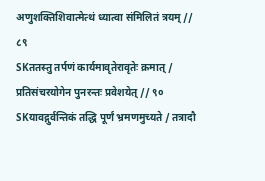अणुशक्तिशिवात्मेत्थं ध्यात्वा संमिलितं त्रयम् // ८९
SKततस्तु तर्पणं कार्यमावृतेरावृतेः क्रमात् / प्रतिसंचरयोगेन पुनरन्तः प्रवेशयेत् // ९०
SKयावद्गुर्वन्तिकं तद्धि पूर्णं भ्रमणमुच्यते / तत्रादौ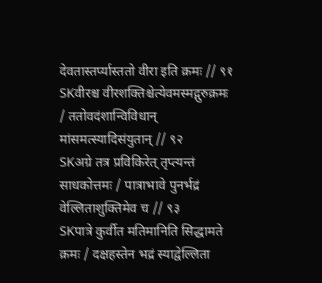देवतास्तर्प्यास्ततो वीरा इति क्रमः // ९१
SKवीरश्च वीरशक्तिश्चेत्येवमस्मद्गुरुक्रमः / ततोवदंशान्विविधान् मांसमत्स्यादिसंयुतान् // ९२
SKअग्रे तत्र प्रविकिरेत् तृप्त्यन्तं साधकोत्तमः / पात्राभावे पुनर्भद्रं वेल्लिताशुक्तिमेव च // ९३
SKपात्रे कुर्वीत मतिमानिति सिद्धामते क्रमः / दक्षहस्तेन भद्रं स्याद्वेल्लिता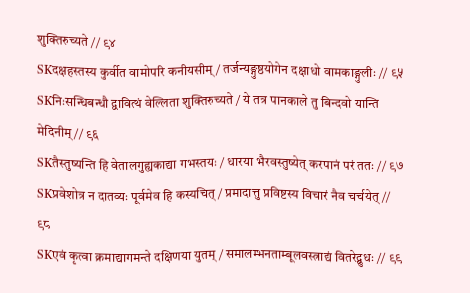शुक्तिरुच्यते // ९४
SKदक्षहस्तस्य कुर्वीत वामोपरि कनीयसीम् / तर्जन्यङ्गुष्ठयोगेन दक्षाधो वामकाङ्गुलीः // ९५
SKनिःसन्धिबन्धौ द्वावित्थं वेल्लिता शुक्तिरुच्यते / ये तत्र पानकाले तु बिन्दवो यान्ति मेदिनीम् // ९६
SKतैस्तुष्यन्ति हि वेतालगुह्यकाद्या गभस्तयः / धारया भैरवस्तुष्येत् करपानं परं ततः // ९७
SKप्रवेशोत्र न दातव्यः पूर्वमेव हि कस्यचित् / प्रमादात्तु प्रविष्टस्य विचारं नैव चर्चयेत् // ९८
SKएवं कृत्वा क्रमाद्यागमन्ते दक्षिणया युतम् / समालम्भनताम्बूलवस्त्राद्यं वितरेद्बुधः // ९९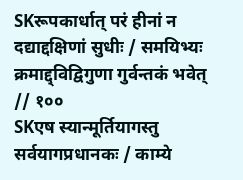SKरूपकार्धात् परं हीनां न दद्याद्दक्षिणां सुधीः / समयिभ्यः क्रमाद्द्विद्विगुणा गुर्वन्तकं भवेत् // १००
SKएष स्यान्मूर्तियागस्तु सर्वयागप्रधानकः / काम्ये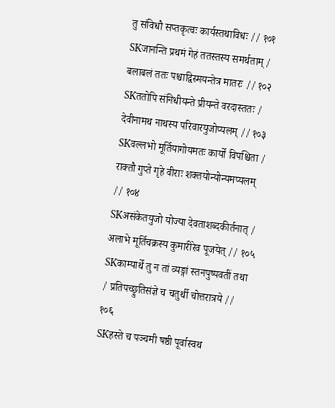तु संविधौ सप्तकृत्वः कार्यस्तथाविधः // १०१
SKजानन्ति प्रथमं गेहं ततस्तस्य समर्थताम् / बलाबलं ततः पश्चाद्विस्मयन्तेत्र मातरः // १०२
SKततोपि संनिधीयन्ते प्रीयन्ते वरदास्ततः / देवीनामथ नाथस्य परिवारयुजोप्यलम् // १०३
SKवल्लभो मूर्तियागोयमतः कार्यो विपश्चिता / राक्तौ गुप्ते गृहे वीराः शक्तयोन्योन्यमप्यलम् // १०४
SKअसंकेतयुजो योज्या देवताशब्दकीर्तनात् / अलाभे मूर्तिचक्रस्य कुमारीरेव पूजयेत् // १०५
SKकाम्यार्थे तु न तां व्यङ्गां स्तनपुष्पवतीं तथा / प्रतिपच्छ्रुतिसंज्ञे च चतुर्थी चोत्तरात्रये // १०६
SKहस्ते च पञ्चमी षष्ठी पूर्वास्वथ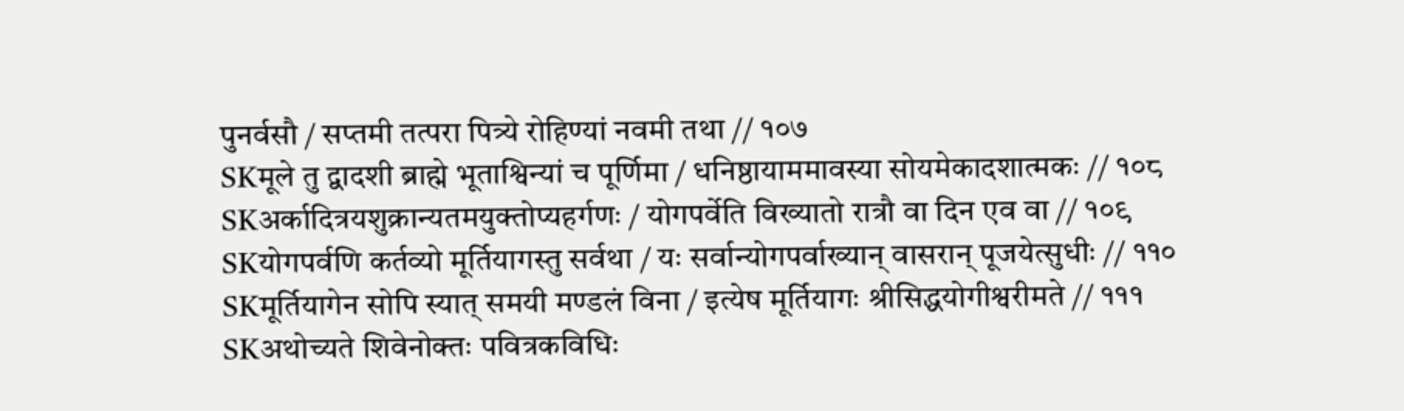पुनर्वसौ / सप्तमी तत्परा पित्र्ये रोहिण्यां नवमी तथा // १०७
SKमूले तु द्वादशी ब्राह्मे भूताश्विन्यां च पूर्णिमा / धनिष्ठायाममावस्या सोयमेकादशात्मकः // १०८
SKअर्कादित्रयशुक्रान्यतमयुक्तोप्यहर्गणः / योगपर्वेति विख्यातो रात्रौ वा दिन एव वा // १०९
SKयोगपर्वणि कर्तव्यो मूर्तियागस्तु सर्वथा / यः सर्वान्योगपर्वाख्यान् वासरान् पूजयेत्सुधीः // ११०
SKमूर्तियागेन सोपि स्यात् समयी मण्डलं विना / इत्येष मूर्तियागः श्रीसिद्धयोगीश्वरीमते // १११
SKअथोच्यते शिवेनोक्तः पवित्रकविधिः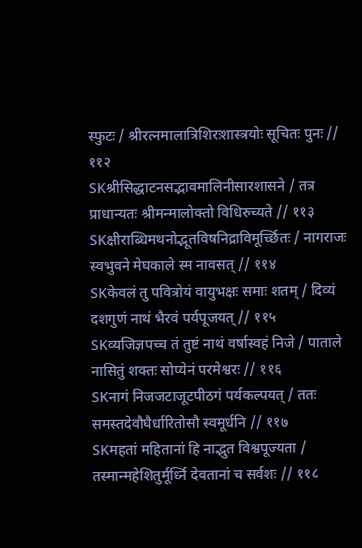स्फुटः / श्रीरत्नमालात्रिशिरःशास्त्रयोः सूचितः पुनः // ११२
SKश्रीसिद्धाटनसद्भावमालिनीसारशासने / तत्र प्राधान्यतः श्रीमन्मालोक्तो विधिरुच्यते // ११३
SKक्षीराब्धिमथनोद्भूतविषनिद्राविमूर्च्छितः / नागराजः स्वभुवने मेघकाले स्म नावसत् // ११४
SKकेवलं तु पवित्रोयं वायुभक्षः समाः शतम् / दिव्यं दशगुणं नाथं भैरवं पर्यपूजयत् // ११५
SKव्यजिज्ञपच्च तं तुष्टं नाथं वर्षास्वहं निजे / पाताले नासितुं शक्तः सोप्येनं परमेश्वरः // ११६
SKनागं निजजटाजूटपीठगं पर्यकल्पयत् / ततः समस्तदेवौघैर्धारितोसौ स्वमूर्धनि // ११७
SKमहतां महितानां हि नाद्भुत विश्वपूज्यता / तस्मान्महेशितुर्मूर्ध्नि देवतानां च सर्वशः // ११८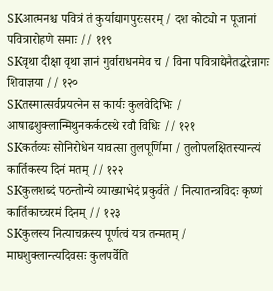SKआत्मनश्च पवित्रं तं कुर्याद्यागपुरःसरम् / दश कोट्यो न पूजानां पवित्रारोहणे समाः // ११९
SKवृथा दीक्षा वृथा ज्ञानं गुर्वाराधनमेव च / विना पवित्राद्येनैतद्धरेन्नागः शिवाज्ञया // १२०
SKतस्मात्सर्वप्रयत्नेन स कार्यः कुलवेदिभिः / आषाढशुक्लान्मिथुनकर्कटस्थे रवौ विधिः // १२१
SKकर्तव्यः सोनिरोधेन यावत्सा तुलपूर्णिमा / तुलोपलक्षितस्यान्त्यं कार्तिकस्य दिनं मतम् // १२२
SKकुलशब्दं पठन्तोन्ये व्याख्याभेदं प्रकुर्वते / नित्यातन्त्रविदः कृष्णं कार्तिकाच्चरमं दिनम् // १२३
SKकुलस्य नित्याचक्रस्य पूर्णत्वं यत्र तन्मतम् / माघशुक्लान्त्यदिवसः कुलपर्वेति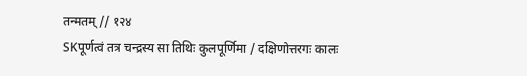तन्मतम् // १२४
SKपूर्णत्वं तत्र चन्द्रस्य सा तिथिः कुलपूर्णिमा / दक्षिणोत्तरगः कालः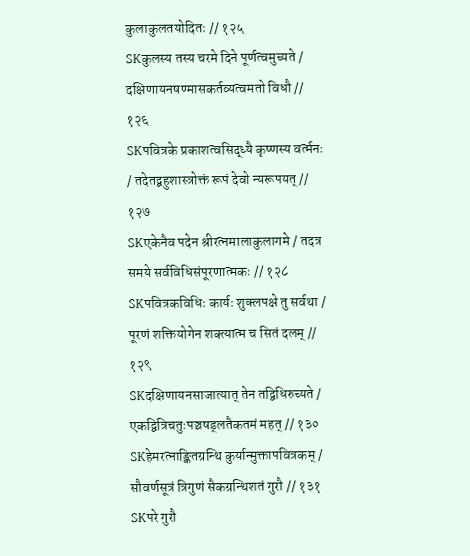कुलाकुलतयोदितः // १२५
SKकुलस्य तस्य चरमे दिने पूर्णत्वमुच्यते / दक्षिणायनषण्मासकर्तव्यत्वमतो विधौ // १२६
SKपवित्रके प्रकाशत्वसिद्ध्यै कृष्णस्य वर्त्मनः / तदेतद्बहुशास्त्रोक्तं रूपं देवो न्यरूपयत् // १२७
SKएकेनैव पदेन श्रीरत्नमालाकुलागमे / तदत्र समये सर्वविधिसंपूरणात्मकः // १२८
SKपवित्रकविधिः कार्यः शुक्लपक्षे तु सर्वथा / पूरणं शक्तियोगेन शक्त्यात्म च सितं दलम् // १२९
SKदक्षिणायनसाजात्यात् तेन तद्विधिरुच्यते / एकद्वित्रिचतुःपञ्चषड्लतैकतमं महत् // १३०
SKहेमरत्नाङ्कितग्रन्थि कुर्यान्मुक्तापवित्रकम् / सौवर्णसूत्रं त्रिगुणं सैकग्रन्थिशतं गुरौ // १३१
SKपरे गुरौ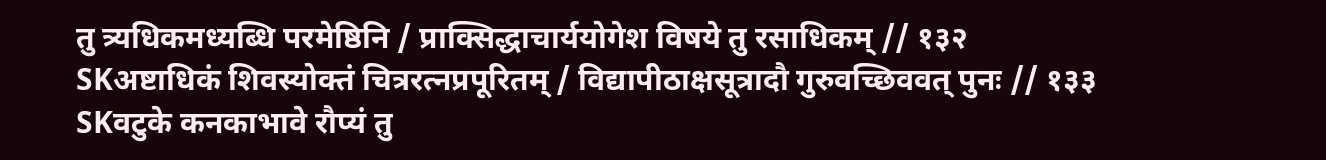तु त्र्यधिकमध्यब्धि परमेष्ठिनि / प्राक्सिद्धाचार्ययोगेश विषये तु रसाधिकम् // १३२
SKअष्टाधिकं शिवस्योक्तं चित्ररत्नप्रपूरितम् / विद्यापीठाक्षसूत्रादौ गुरुवच्छिववत् पुनः // १३३
SKवटुके कनकाभावे रौप्यं तु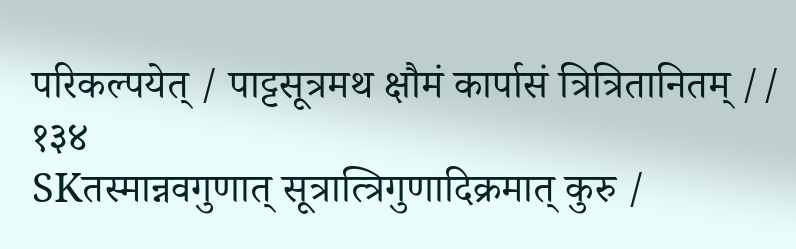परिकल्पयेत् / पाट्टसूत्रमथ क्षौमं कार्पासं त्रित्रितानितम् // १३४
SKतस्मान्नवगुणात् सूत्रात्त्रिगुणादिक्रमात् कुरु /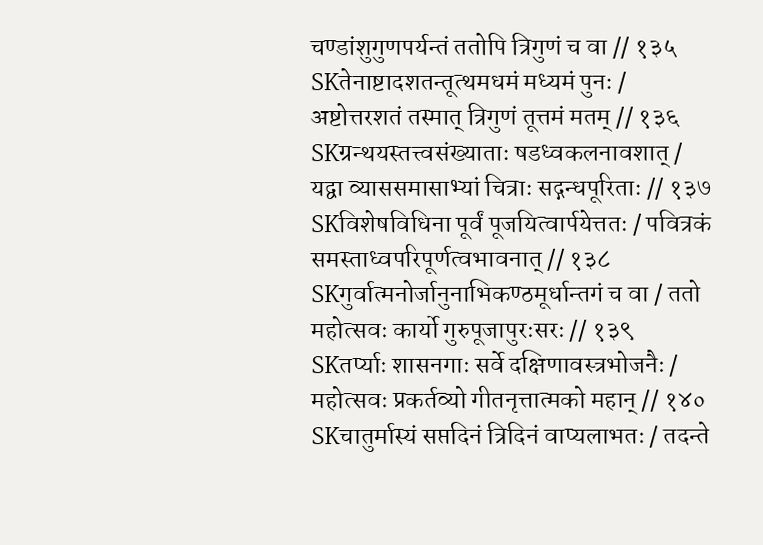चण्डांशुगुणपर्यन्तं ततोपि त्रिगुणं च वा // १३५
SKतेनाष्टादशतन्तूत्थमधमं मध्यमं पुनः / अष्टोत्तरशतं तस्मात् त्रिगुणं तूत्तमं मतम् // १३६
SKग्रन्थयस्तत्त्वसंख्याताः षडध्वकलनावशात् / यद्वा व्याससमासाभ्यां चित्राः सद्गन्धपूरिताः // १३७
SKविशेषविधिना पूर्वं पूजयित्वार्पयेत्ततः / पवित्रकं समस्ताध्वपरिपूर्णत्वभावनात् // १३८
SKगुर्वात्मनोर्जानुनाभिकण्ठमूर्धान्तगं च वा / ततो महोत्सवः कार्यो गुरुपूजापुरःसरः // १३९
SKतर्प्याः शासनगाः सर्वे दक्षिणावस्त्रभोजनैः / महोत्सवः प्रकर्तव्यो गीतनृत्तात्मको महान् // १४०
SKचातुर्मास्यं सप्तदिनं त्रिदिनं वाप्यलाभतः / तदन्ते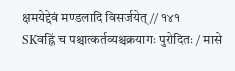क्षमयेद्देवं मण्डलादि विसर्जयेत् // १४१
SKवह्निं च पश्चात्कर्तव्यश्चक्रयागः पुरोदितः / मासे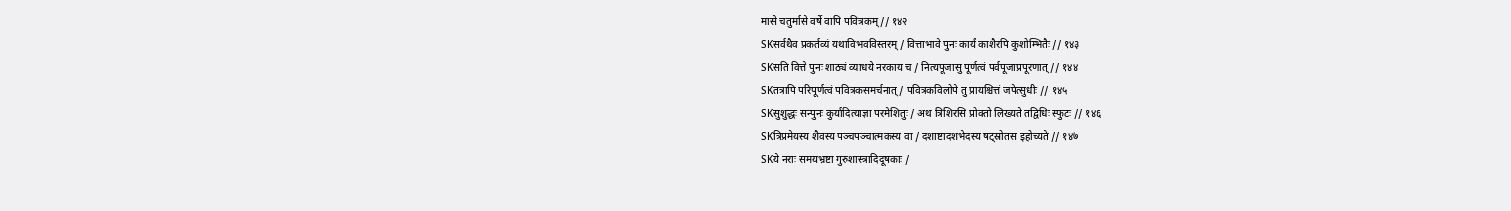मासे चतुर्मासे वर्षे वापि पवित्रकम् // १४२
SKसर्वथैव प्रकर्तव्यं यथाविभवविस्तरम् / वित्ताभावे पुनः कार्यं काशैरपि कुशोम्भितैः // १४३
SKसति वित्ते पुनः शाठ्यं व्याधये नरकाय च / नित्यपूजासु पूर्णत्वं पर्वपूजाप्रपूरणात् // १४४
SKतत्रापि परिपूर्णत्वं पवित्रकसमर्चनात् / पवित्रकविलोपे तु प्रायश्चित्तं जपेत्सुधीः // १४५
SKसुशुद्धः सन्पुनः कुर्यादित्याज्ञा परमेशितुः / अथ त्रिशिरसि प्रोक्तो लिख्यते तद्विधिः स्फुटः // १४६
SKत्रिप्रमेयस्य शैवस्य पञ्चपञ्चात्मकस्य वा / दशाष्टादशभेदस्य षट्स्रोतस इहोच्यते // १४७
SKये नराः समयभ्रष्टा गुरुशास्त्रादिदूषकाः /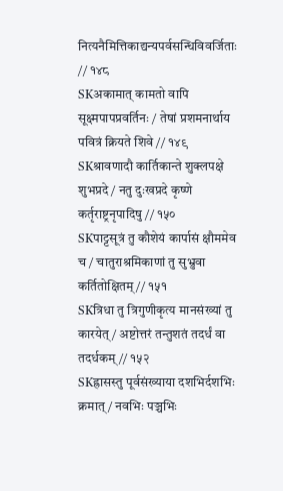नित्यनैमित्तिकाद्यन्यपर्वसन्धिविवर्जिताः // १४८
SKअकामात् कामतो वापि सूक्ष्मपापप्रवर्तिनः / तेषां प्रशमनार्थाय पवित्रं क्रियते शिवे // १४९
SKश्रावणादौ कार्तिकान्ते शुक्लपक्षे शुभप्रदे / नतु दुःखप्रदे कृष्णे कर्तृराष्ट्रनृपादिषु // १५०
SKपाट्टसूत्रं तु कौशेयं कार्पासं क्षौममेव च / चातुराश्रमिकाणां तु सुभ्रुवा कर्तितोक्षितम् // १५१
SKत्रिधा तु त्रिगुणीकृत्य मानसंख्यां तु कारयेत् / अष्टोत्तरं तन्तुशतं तदर्धं वा तदर्धकम् // १५२
SKह्रासस्तु पूर्वसंख्याया दशभिर्दशभिः क्रमात् / नवभिः पञ्चभिः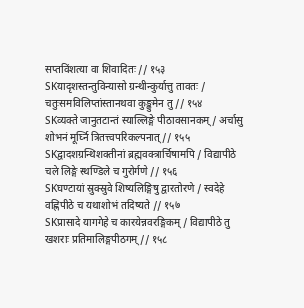सप्तविंशत्या वा शिवादितः // १५३
SKयादृशस्तन्तुविन्यासो ग्रन्थीन्कुर्यात्तु तावतः / चतुःसमविलिप्तांस्तानथवा कुङ्कुमेन तु // १५४
SKव्यक्ते जानुतटान्तं स्याल्लिङ्गे पीठावसानकम् / अर्चासु शोभनं मूर्घ्नि त्रितत्त्वपरिकल्पनात् // १५५
SKद्वादशग्रन्थिशक्तीनां ब्रह्मवक्त्रार्चिषामपि / विद्यापीठे चले लिङ्गे स्थण्डिले च गुरोर्गणे // १५६
SKघण्टायां स्रुक्स्रुवे शिष्यलिङ्गिषु द्वारतोरणे / स्वदेहे वह्निपीठे च यथाशोभं तदिष्यते // १५७
SKप्रासादे यागगेहे च कारयेन्नवरङ्गिकम् / विद्यापीठे तु खशराः प्रतिमालिङ्गपीठगम् // १५८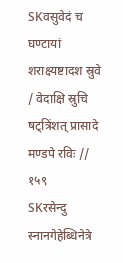SKवसुवेदं च घण्टायां शराक्ष्यष्टादश स्रुवे / वेदाक्षि स्रुचि षट्त्रिंशत् प्रासादे मण्डपे रविः // १५९
SKरसेन्दु स्नानगेहेब्धिनेत्रे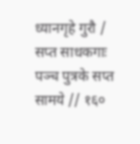ध्यानगृहे गुरौ / सप्त साधकगाः पञ्च पुत्रके सप्त सामये // १६०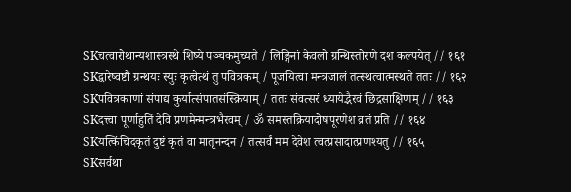SKचत्वारोथान्यशास्त्रस्थे शिष्ये पञ्चकमुच्यते / लिङ्गिनां केवलो ग्रन्थिस्तोरणे दश कल्पयेत् // १६१
SKद्वारेष्वष्टौ ग्रन्थयः स्युः कृत्वेत्थं तु पवित्रकम् / पूजयित्वा मन्त्रजालं तत्स्थत्वात्मस्थते ततः // १६२
SKपवित्रकाणां संपाद्य कुर्यात्संपातसंस्क्रियाम् / ततः संवत्सरं ध्यायेद्भैरवं छिद्रसाक्षिणम् // १६३
SKदत्त्वा पूर्णाहुतिं देवि प्रणमेन्मन्त्रभैरवम् / ॐ समस्तक्रियादोषपूरणेश व्रतं प्रति // १६४
SKयत्किंचिदकृतं दुष्टं कृतं वा मातृनन्दन / तत्सर्वं मम देवेश त्वत्प्रसादात्प्रणश्यतु // १६५
SKसर्वथा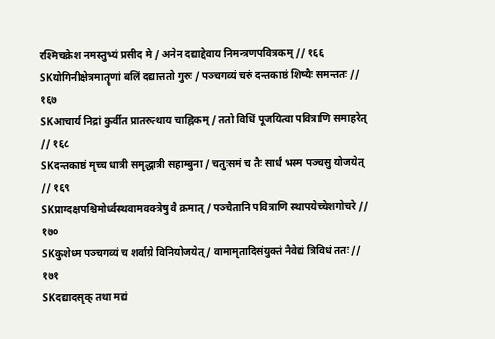रश्मिचक्रेश नमस्तुभ्यं प्रसीद मे / अनेन दद्याद्देवाय निमन्त्रणपवित्रकम् // १६६
SKयोगिनीक्षेत्रमातॄणां बलिं दद्यात्ततो गुरुः / पञ्चगव्यं चरुं दन्तकाष्ठं शिष्यैः समन्ततः // १६७
SKआचार्य निद्रां कुर्वीत प्रातरुत्थाय चाह्निकम् / ततो विधिं पूजयित्वा पवित्राणि समाहरेत् // १६८
SKदन्तकाष्ठं मृच्च धात्री समृद्धात्री सहाम्बुना / चतुःसमं च तैः सार्धं भस्म पञ्चसु योजयेत् // १६९
SKप्राग्दक्षपश्चिमोर्ध्वस्थवामवक्त्रेषु वै क्रमात् / पञ्चैतानि पवित्राणि स्थापयेच्चेशगोचरे // १७०
SKकुशेध्म पञ्चगव्यं च शर्वाग्रे विनियोजयेत् / वामामृतादिसंयुक्तं नैवेद्यं त्रिविधं ततः // १७१
SKदद्यादसृक् तथा मद्यं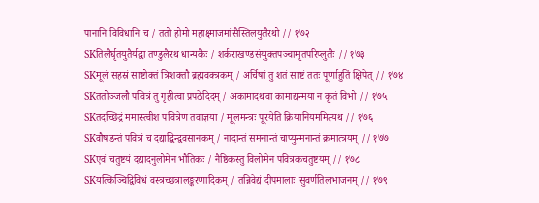पानानि विविधानि च / ततो होमो महाक्ष्माजमांसैस्तिलयुतैरथो // १७२
SKतिलैर्घृतयुतैर्यद्वा तण्डुलैरथ धान्यकैः / शर्कराखण्डसंयुक्तपञ्चामृतपरिप्लुतैः // १७३
SKमूलं सहस्रं साष्टोक्तं त्रिशक्तौ ब्रह्मवक्त्रकम् / अर्चिषां तु शतं साष्टं ततः पूर्णाहुतिं क्षिपेत् // १७४
SKततोञ्जलौ पवित्रं तु गृहीत्वा प्रपठेदिदम् / अकामादथवा कामाद्यन्मया न कृतं विभो // १७५
SKतदच्छिद्रं ममास्त्वीश पवित्रेण तवाज्ञया / मूलमन्त्रः पूरयेति क्रियानियममित्यथ // १७६
SKवौषडन्तं पवित्रं च दद्याद्बिन्द्ववसानकम् / नादान्तं समनान्तं चाप्युन्मनान्तं क्रमात्त्रयम् // १७७
SKएवं चतुष्टयं दद्यादनुलोमेन भौतिकः / नैष्ठिकस्तु विलोमेन पवित्रकचतुष्टयम् // १७८
SKयत्किञ्चिद्विविधं वस्त्रच्छत्रालङ्करणादिकम् / तन्निवेद्यं दीपमालाः सुवर्णतिलभाजनम् // १७९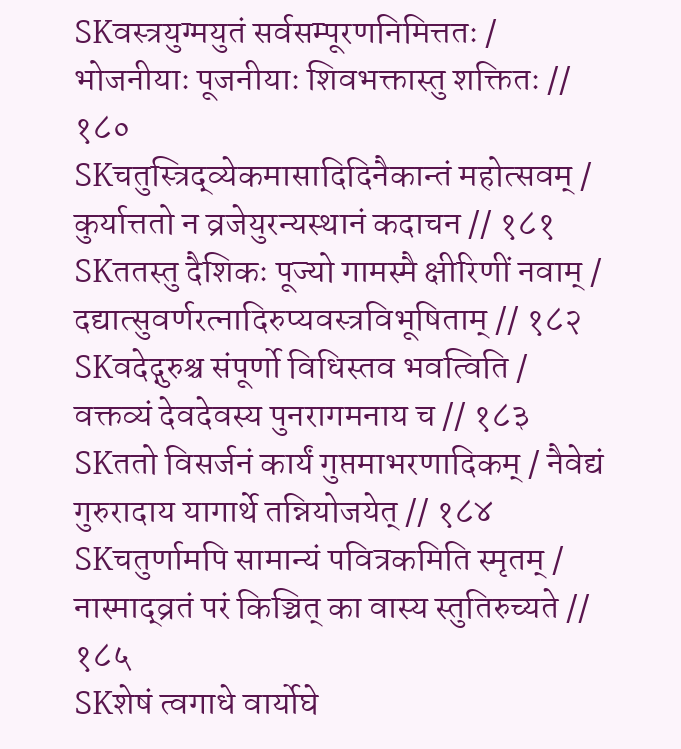SKवस्त्रयुग्मयुतं सर्वसम्पूरणनिमित्ततः / भोजनीयाः पूजनीयाः शिवभक्तास्तु शक्तितः // १८०
SKचतुस्त्रिद्व्येकमासादिदिनैकान्तं महोत्सवम् / कुर्यात्ततो न व्रजेयुरन्यस्थानं कदाचन // १८१
SKततस्तु दैशिकः पूज्यो गामस्मै क्षीरिणीं नवाम् / दद्यात्सुवर्णरत्नादिरुप्यवस्त्रविभूषिताम् // १८२
SKवदेद्गुरुश्च संपूर्णो विधिस्तव भवत्विति / वक्तव्यं देवदेवस्य पुनरागमनाय च // १८३
SKततो विसर्जनं कार्यं गुप्तमाभरणादिकम् / नैवेद्यं गुरुरादाय यागार्थे तन्नियोजयेत् // १८४
SKचतुर्णामपि सामान्यं पवित्रकमिति स्मृतम् / नास्माद्व्रतं परं किञ्चित् का वास्य स्तुतिरुच्यते // १८५
SKशेषं त्वगाधे वार्योघे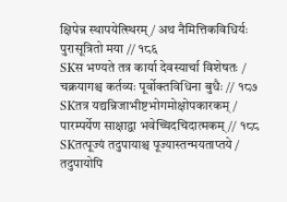क्षिपेन्न स्थापयेत्स्थिरम् / अथ नैमित्तिकविधिर्यः पुरासूत्रितो मया // १८६
SKस भण्यते तत्र कार्या देवस्यार्चा विशेषतः / चक्रयागश्च कर्तव्यः पूर्वोक्तविधिना बुधैः // १८७
SKतत्र यद्यन्निजाभीष्टभोगमोक्षोपकारकम् / पारम्पर्येण साक्षाद्वा भवेच्चिदचिदात्मकम् // १८८
SKतत्पूज्यं तदुपायाश्च पूज्यास्तन्मयताप्तये / तदुपायोपि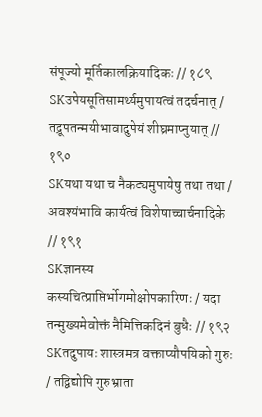संपूज्यो मूर्तिकालक्रियादिकः // १८९
SKउपेयसूतिसामर्थ्यमुपायत्वं तदर्चनात् / तद्रूपतन्मयीभावादुपेयं शीघ्रमाप्नुयात् // १९०
SKयथा यथा च नैकट्यमुपायेषु तथा तथा / अवश्यंभावि कार्यत्वं विशेषाच्चार्चनादिके // १९१
SKज्ञानस्य कस्यचित्प्राप्तिर्भोगमोक्षोपकारिणः / यदा तन्मुख्यमेवोक्तं नैमित्तिकदिनं बुधैः // १९२
SKतदुपायः शास्त्रमत्र वक्ताप्यौपयिको गुरुः / तद्विद्योपि गुरुभ्राता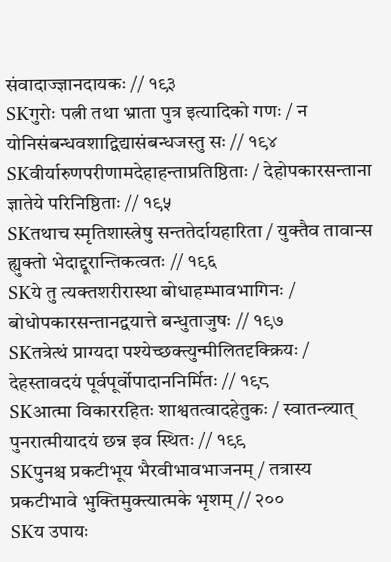संवादाज्ज्ञानदायकः // १९३
SKगुरोः पत्नी तथा भ्राता पुत्र इत्यादिको गणः / न योनिसंबन्धवशाद्विद्यासंबन्धजस्तु सः // १९४
SKवीर्यारुणपरीणामदेहाहन्ताप्रतिष्ठिताः / देहोपकारसन्ताना ज्ञातेये परिनिष्ठिताः // १९५
SKतथाच स्मृतिशास्त्रेषु सन्ततेर्दायहारिता / युक्तैव तावान्स ह्युक्तो भेदाद्दूरान्तिकत्वतः // १९६
SKये तु त्यक्तशरीरास्था बोधाहम्भावभागिनः / बोधोपकारसन्तानद्वयात्ते बन्धुताजुषः // १९७
SKतत्रेत्थं प्राग्यदा पश्येच्छक्त्युन्मीलितदृक्क्रियः / देहस्तावदयं पूर्वपूर्वोपादाननिर्मितः // १९८
SKआत्मा विकाररहितः शाश्वतत्वादहेतुकः / स्वातन्त्र्यात् पुनरात्मीयादयं छन्न इव स्थितः // १९९
SKपुनश्च प्रकटीभूय भैरवीभावभाजनम् / तत्रास्य प्रकटीभावे भुक्तिमुक्त्यात्मके भृशम् // २००
SKय उपायः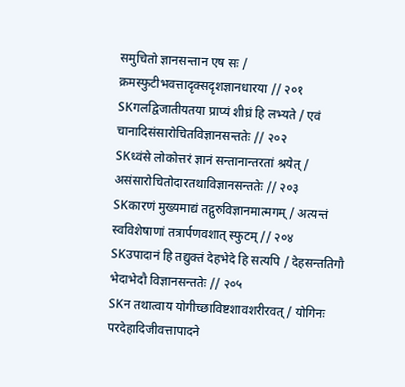समुचितो ज्ञानसन्तान एष सः / क्रमस्फुटीभवत्तादृक्सदृशज्ञानधारया // २०१
SKगलद्विजातीयतया प्राप्यं शीघ्रं हि लभ्यते / एवं चानादिसंसारोचितविज्ञानसन्ततेः // २०२
SKध्वंसे लोकोत्तरं ज्ञानं सन्तानान्तरतां श्रयेत् / असंसारोचितोदारतथाविज्ञानसन्ततेः // २०३
SKकारणं मुख्यमाद्यं तद्गुरुविज्ञानमात्मगम् / अत्यन्तं स्वविशेषाणां तत्रार्पणवशात् स्फुटम् // २०४
SKउपादानं हि तद्युक्तं देहभेदे हि सत्यपि / देहसन्ततिगौ भेदाभेदौ विज्ञानसन्ततेः // २०५
SKन तथात्वाय योगीच्छाविष्टशावशरीरवत् / योगिनः परदेहादिजीवत्तापादने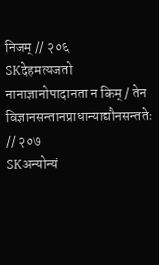निजम् // २०६
SKदेहमत्यजतो नानाज्ञानोपादानता न किम् / तेन विज्ञानसन्तानप्राधान्याद्यौनसन्ततेः // २०७
SKअन्योन्यं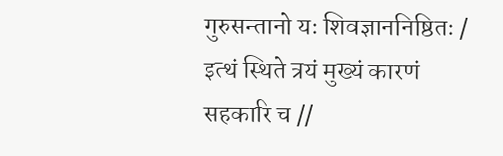गुरुसन्तानो यः शिवज्ञाननिष्ठितः / इत्थं स्थिते त्रयं मुख्यं कारणं सहकारि च //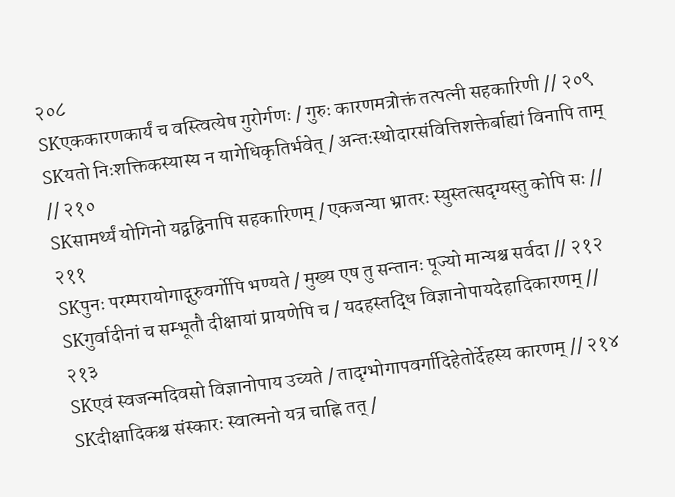२०८
SKएककारणकार्यं च वस्त्वित्येष गुरोर्गणः / गुरुः कारणमत्रोक्तं तत्पत्नी सहकारिणी // २०९
SKयतो निःशक्तिकस्यास्य न यागेधिकृतिर्भवेत् / अन्तःस्थोदारसंवित्तिशक्तेर्बाह्यां विनापि ताम् // २१०
SKसामर्थ्यं योगिनो यद्वद्विनापि सहकारिणम् / एकजन्या भ्रातरः स्युस्तत्सदृग्यस्तु कोपि सः // २११
SKपुनः परम्परायोगाद्गुरुवर्गोपि भण्यते / मुख्य एष तु सन्तानः पूज्यो मान्यश्च सर्वदा // २१२
SKगुर्वादीनां च सम्भूतौ दीक्षायां प्रायणेपि च / यदहस्तद्धि विज्ञानोपायदेहादिकारणम् // २१३
SKएवं स्वजन्मदिवसो विज्ञानोपाय उच्यते / तादृग्भोगापवर्गादिहेतोर्देहस्य कारणम् // २१४
SKदीक्षादिकश्च संस्कारः स्वात्मनो यत्र चाह्नि तत् /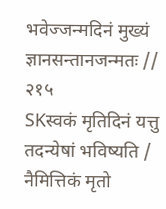भवेज्जन्मदिनं मुख्यं ज्ञानसन्तानजन्मतः // २१५
SKस्वकं मृतिदिनं यत्तु तदन्येषां भविष्यति / नैमित्तिकं मृतो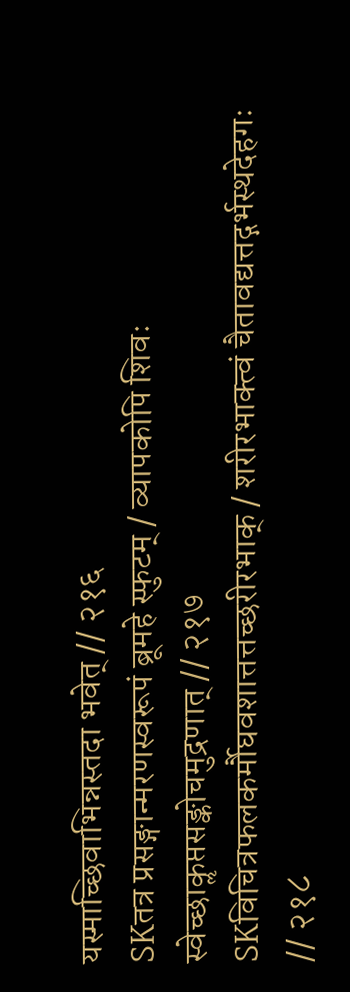यस्माच्छिवाभिन्नस्तदा भवेत् // २१६
SKतत्र प्रसङ्गान्मरणस्वरूपं ब्रूमहे स्फुटम् / व्यापकोपि शिवः स्वेच्छाकॢप्तसङ्कोचमुद्रणात् // २१७
SKविचित्रफलकर्मौघवशात्तत्तच्छरीरभाक् / शरीरभाक्त्वं चैतावद्यत्तद्गर्भस्थदेहगः // २१८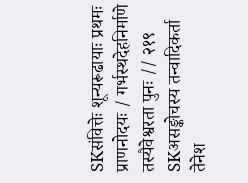SKसंवित्तेः शून्यरूढायाः प्रथमः प्राणनोदयः / गर्भस्थदेहनिर्माणे तस्यैवेश्वरता पुनः // २१९
SKअसङ्कोचस्य तन्वादिकर्ता तेनेश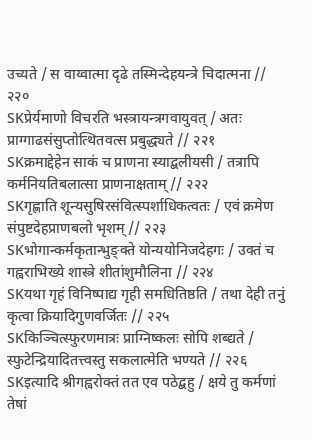उच्यते / स वाय्वात्मा दृढे तस्मिन्देहयन्त्रे चिदात्मना // २२०
SKप्रेर्यमाणो विचरति भस्त्रायन्त्रगवायुवत् / अतः प्राग्गाढसंसुप्तोत्थितवत्स प्रबुद्ध्यते // २२१
SKक्रमाद्देहेन साकं च प्राणना स्याद्बलीयसी / तत्रापि कर्मनियतिबलात्सा प्राणनाक्षताम् // २२२
SKगृह्णाति शून्यसुषिरसंवित्स्पर्शाधिकत्वतः / एवं क्रमेण संपुष्टदेहप्राणबलो भृशम् // २२३
SKभोगान्कर्मकृतान्भुङ्क्ते योन्ययोनिजदेहगः / उक्तं च गह्वराभिख्ये शास्त्रे शीतांशुमौलिना // २२४
SKयथा गृहं विनिष्पाद्य गृही समधितिष्ठति / तथा देही तनुं कृत्वा क्रियादिगुणवर्जितः // २२५
SKकिञ्चित्स्फुरणमात्रः प्राग्निष्कलः सोपि शब्द्यते / स्फुटेन्द्रियादितत्त्वस्तु सकलात्मेति भण्यते // २२६
SKइत्यादि श्रीगह्वरोक्तं तत एव पठेद्बहु / क्षये तु कर्मणां तेषां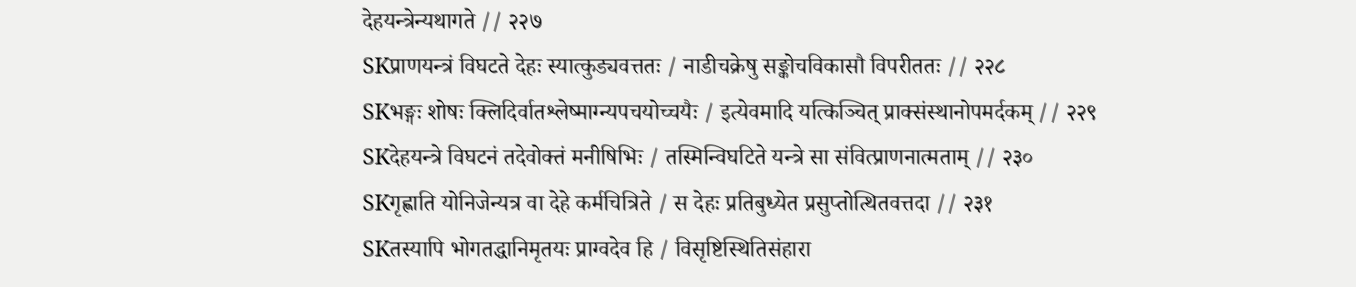देहयन्त्रेन्यथागते // २२७
SKप्राणयन्त्रं विघटते देहः स्यात्कुड्यवत्ततः / नाडीचक्रेषु सङ्कोचविकासौ विपरीततः // २२८
SKभङ्गः शोषः क्लिदिर्वातश्लेष्माग्न्यपचयोच्चयैः / इत्येवमादि यत्किञ्चित् प्राक्संस्थानोपमर्दकम् // २२९
SKदेहयन्त्रे विघटनं तदेवोक्तं मनीषिभिः / तस्मिन्विघटिते यन्त्रे सा संवित्प्राणनात्मताम् // २३०
SKगृह्णाति योनिजेन्यत्र वा देहे कर्मचित्रिते / स देहः प्रतिबुध्येत प्रसुप्तोत्थितवत्तदा // २३१
SKतस्यापि भोगतद्धानिमृतयः प्राग्वदेव हि / विसृष्टिस्थितिसंहारा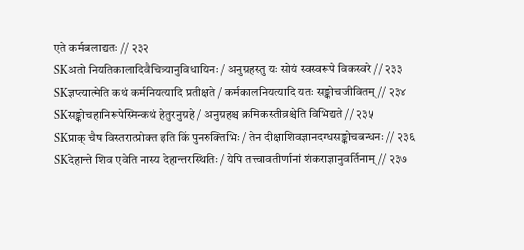एते कर्मबलाद्यतः // २३२
SKअतो नियतिकालादिवैचित्र्यानुविधायिनः / अनुग्रहस्तु यः सोयं स्वस्वरूपे विकस्वरे // २३३
SKज्ञप्त्यात्मेति कथं कर्मनियत्यादि प्रतीक्षते / कर्मकालनियत्यादि यतः सङ्कोचजीवितम् // २३४
SKसङ्कोचहानिरूपेस्मिन्कथं हेतुरनुग्रहे / अनुग्रहश्च क्रमिकस्तीव्रश्चेति विभिद्यते // २३५
SKप्राक् चैष विस्तरात्प्रोक्त इति किं पुनरुक्तिभिः / तेन दीक्षाशिवज्ञानदग्धसङ्कोचबन्धनः // २३६
SKदेहान्ते शिव एवेति नास्य देहान्तरस्थितिः / येपि तत्त्वावतीर्णानां शंकराज्ञानुवर्तिनाम् // २३७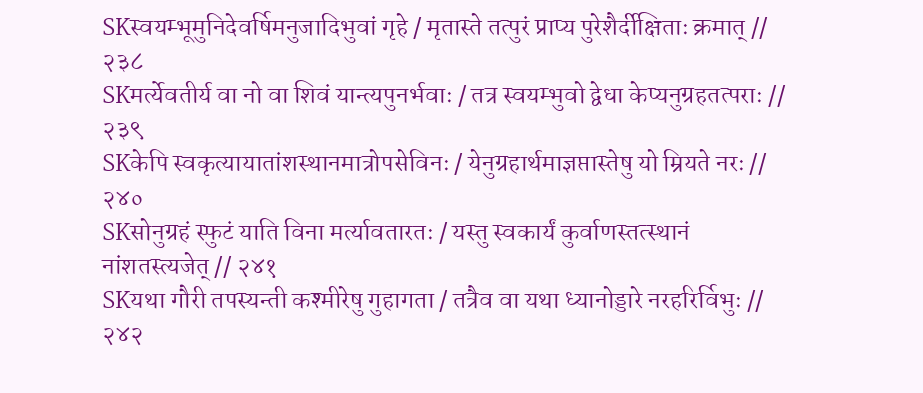SKस्वयम्भूमुनिदेवर्षिमनुजादिभुवां गृहे / मृतास्ते तत्पुरं प्राप्य पुरेशैर्दीक्षिताः क्रमात् // २३८
SKमर्त्येवतीर्य वा नो वा शिवं यान्त्यपुनर्भवाः / तत्र स्वयम्भुवो द्वेधा केप्यनुग्रहतत्पराः // २३९
SKकेपि स्वकृत्यायातांशस्थानमात्रोपसेविनः / येनुग्रहार्थमाज्ञप्तास्तेषु यो म्रियते नरः // २४०
SKसोनुग्रहं स्फुटं याति विना मर्त्यावतारतः / यस्तु स्वकार्यं कुर्वाणस्तत्स्थानं नांशतस्त्यजेत् // २४१
SKयथा गौरी तपस्यन्ती कश्मीरेषु गुहागता / तत्रैव वा यथा ध्यानोड्डारे नरहरिर्विभुः // २४२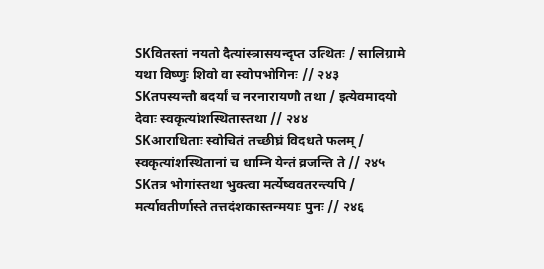SKवितस्तां नयतो दैत्यांस्त्रासयन्दृप्त उत्थितः / सालिग्रामे यथा विष्णुः शिवो वा स्वोपभोगिनः // २४३
SKतपस्यन्तौ बदर्यां च नरनारायणौ तथा / इत्येवमादयो देवाः स्वकृत्यांशस्थितास्तथा // २४४
SKआराधिताः स्वोचितं तच्छीघ्रं विदधते फलम् / स्वकृत्यांशस्थितानां च धाम्नि येन्तं व्रजन्ति ते // २४५
SKतत्र भोगांस्तथा भुक्त्वा मर्त्येष्ववतरन्त्यपि / मर्त्यावतीर्णास्ते तत्तदंशकास्तन्मयाः पुनः // २४६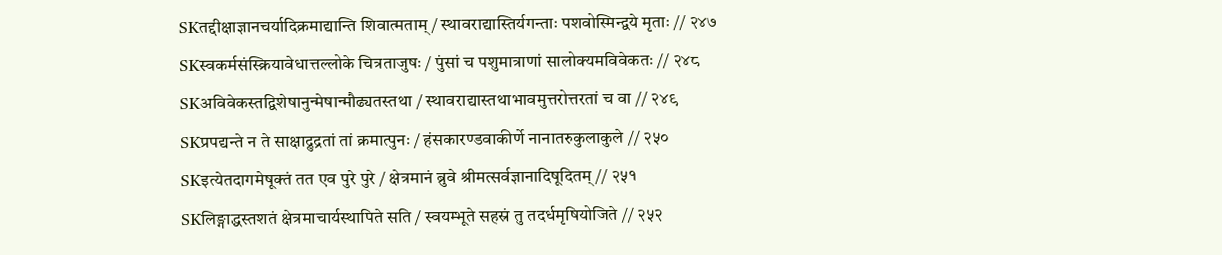SKतद्दीक्षाज्ञानचर्यादिक्रमाद्यान्ति शिवात्मताम् / स्थावराद्यास्तिर्यगन्ताः पशवोस्मिन्द्वये मृताः // २४७
SKस्वकर्मसंस्क्रियावेधात्तल्लोके चित्रताजुषः / पुंसां च पशुमात्राणां सालोक्यमविवेकतः // २४८
SKअविवेकस्तद्विशेषानुन्मेषान्मौढ्यतस्तथा / स्थावराद्यास्तथाभावमुत्तरोत्तरतां च वा // २४९
SKप्रपद्यन्ते न ते साक्षाद्रुद्रतां तां क्रमात्पुनः / हंसकारण्डवाकीर्णे नानातरुकुलाकुले // २५०
SKइत्येतदागमेषूक्तं तत एव पुरे पुरे / क्षेत्रमानं ब्रुवे श्रीमत्सर्वज्ञानादिषूदितम् // २५१
SKलिङ्गाद्धस्तशतं क्षेत्रमाचार्यस्थापिते सति / स्वयम्भूते सहस्रं तु तदर्धमृषियोजिते // २५२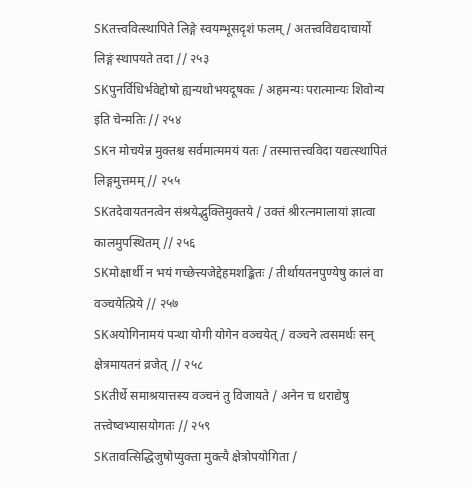SKतत्त्ववित्स्थापिते लिङ्गे स्वयम्भूसदृशं फलम् / अतत्त्वविद्यदाचार्यो लिङ्गं स्थापयते तदा // २५३
SKपुनर्विधिर्भवेद्दोषो ह्यन्यथोभयदूषकः / अहमन्यः परात्मान्यः शिवोन्य इति चेन्मतिः // २५४
SKन मोचयेन्न मुक्तश्च सर्वमात्ममयं यतः / तस्मात्तत्त्वविदा यद्यत्स्थापितं लिङ्गमुत्तमम् // २५५
SKतदेवायतनत्वेन संश्रयेद्भुक्तिमुक्तये / उक्तं श्रीरत्नमालायां ज्ञात्वा कालमुपस्थितम् // २५६
SKमोक्षार्थी न भयं गच्छेत्त्यजेद्देहमशङ्कितः / तीर्थायतनपुण्येषु कालं वा वञ्चयेत्प्रिये // २५७
SKअयोगिनामयं पन्था योगी योगेन वञ्चयेत् / वञ्चने त्वसमर्थः सन् क्षेत्रमायतनं व्रजेत् // २५८
SKतीर्थे समाश्रयात्तस्य वञ्चनं तु विजायते / अनेन च धराद्येषु तत्त्वेष्वभ्यासयोगतः // २५९
SKतावत्सिद्धिजुषोप्युक्ता मुक्त्यै क्षेत्रोपयोगिता /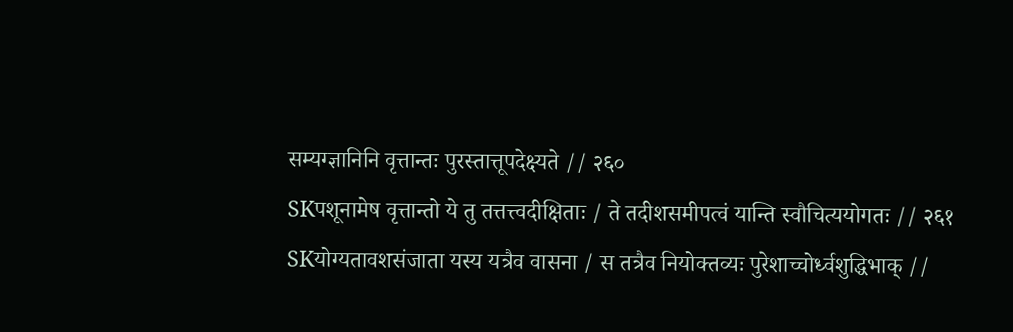सम्यग्ज्ञानिनि वृत्तान्तः पुरस्तात्तूपदेक्ष्यते // २६०
SKपशूनामेष वृत्तान्तो ये तु तत्तत्त्वदीक्षिताः / ते तदीशसमीपत्वं यान्ति स्वौचित्ययोगतः // २६१
SKयोग्यतावशसंजाता यस्य यत्रैव वासना / स तत्रैव नियोक्तव्यः पुरेशाच्चोर्ध्वशुद्धिभाक् //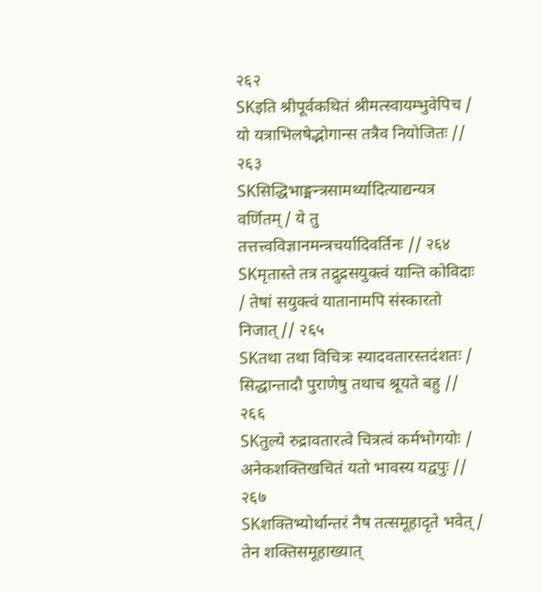२६२
SKइति श्रीपूर्वकथितं श्रीमत्स्वायम्भुवेपिच / यो यत्राभिलषेद्भोगान्स तत्रैव नियोजितः // २६३
SKसिद्धिभाङ्मन्त्रसामर्थ्यादित्याद्यन्यत्र वर्णितम् / ये तु तत्तत्त्वविज्ञानमन्त्रचर्यादिवर्तिनः // २६४
SKमृतास्ते तत्र तद्रुद्रसयुक्त्वं यान्ति कोविदाः / तेषां सयुक्त्वं यातानामपि संस्कारतो निजात् // २६५
SKतथा तथा विचित्रः स्यादवतारस्तदंशतः / सिद्धान्तादौ पुराणेषु तथाच श्रूयते बहु // २६६
SKतुल्ये रुद्रावतारत्वे चित्रत्वं कर्मभोगयोः / अनेकशक्तिखचितं यतो भावस्य यद्वपुः // २६७
SKशक्तिभ्योर्थान्तरं नैष तत्समूहादृते भवेत् / तेन शक्तिसमूहाख्यात्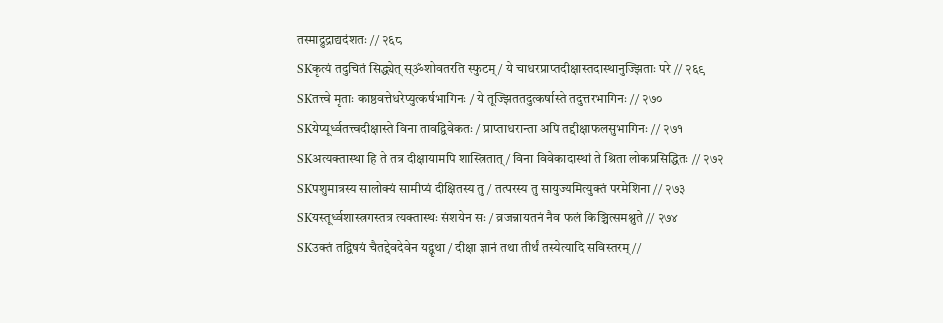तस्माद्रुद्राद्यदंशतः // २६८
SKकृत्यं तदुचितं सिद्ध्येत् स्ॐशोवतरति स्फुटम् / ये चाधरप्राप्तदीक्षास्तदास्थानुज्झिताः परे // २६९
SKतत्त्वे मृताः काष्ठवत्तेधरेप्युत्कर्षभागिनः / ये तूज्झिततदुत्कर्षास्ते तदुत्तरभागिनः // २७०
SKयेप्यूर्ध्वतत्त्वदीक्षास्ते विना तावद्विवेकतः / प्राप्ताधरान्ता अपि तद्दीक्षाफलसुभागिनः // २७१
SKअत्यक्तास्था हि ते तत्र दीक्षायामपि शास्त्रितात् / विना विवेकादास्थां ते श्रिता लोकप्रसिद्धितः // २७२
SKपशुमात्रस्य सालोक्यं सामीप्यं दीक्षितस्य तु / तत्परस्य तु सायुज्यमित्युक्तं परमेशिना // २७३
SKयस्तूर्ध्वशास्त्रगस्तत्र त्यक्तास्थः संशयेन सः / व्रजन्नायतनं नैव फलं किञ्चित्समश्नुते // २७४
SKउक्तं तद्विषयं चैतद्देवदेवेन यद्वृथा / दीक्षा ज्ञानं तथा तीर्थं तस्येत्यादि सविस्तरम् //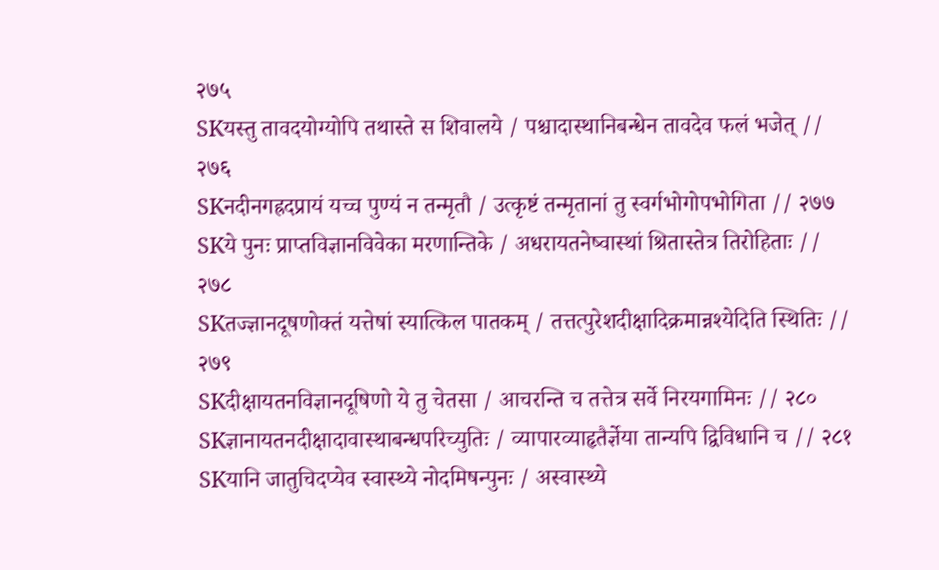२७५
SKयस्तु तावदयोग्योपि तथास्ते स शिवालये / पश्चादास्थानिबन्धेन तावदेव फलं भजेत् // २७६
SKनदीनगह्रदप्रायं यच्च पुण्यं न तन्मृतौ / उत्कृष्टं तन्मृतानां तु स्वर्गभोगोपभोगिता // २७७
SKये पुनः प्राप्तविज्ञानविवेका मरणान्तिके / अधरायतनेष्वास्थां श्रितास्तेत्र तिरोहिताः // २७८
SKतज्ज्ञानदूषणोक्तं यत्तेषां स्यात्किल पातकम् / तत्तत्पुरेशदीक्षादिक्रमान्नश्येदिति स्थितिः // २७९
SKदीक्षायतनविज्ञानदूषिणो ये तु चेतसा / आचरन्ति च तत्तेत्र सर्वे निरयगामिनः // २८०
SKज्ञानायतनदीक्षादावास्थाबन्धपरिच्युतिः / व्यापारव्याहृतैर्ज्ञेया तान्यपि द्विविधानि च // २८१
SKयानि जातुचिदप्येव स्वास्थ्ये नोदमिषन्पुनः / अस्वास्थ्ये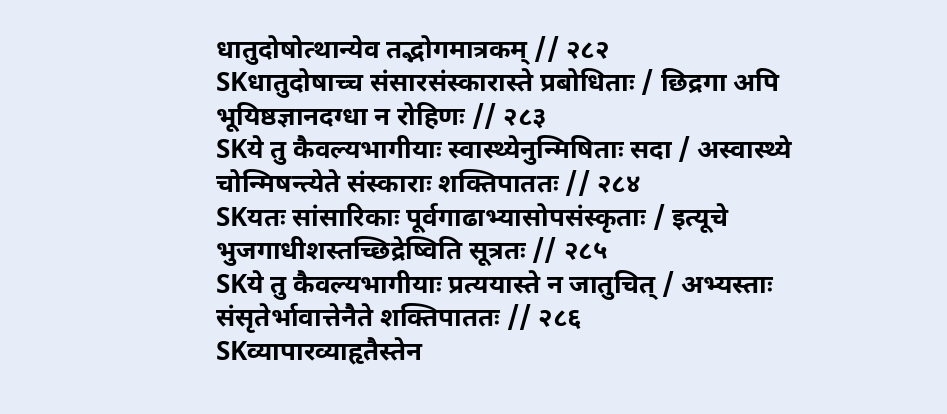धातुदोषोत्थान्येव तद्भोगमात्रकम् // २८२
SKधातुदोषाच्च संसारसंस्कारास्ते प्रबोधिताः / छिद्रगा अपि भूयिष्ठज्ञानदग्धा न रोहिणः // २८३
SKये तु कैवल्यभागीयाः स्वास्थ्येनुन्मिषिताः सदा / अस्वास्थ्ये चोन्मिषन्त्येते संस्काराः शक्तिपाततः // २८४
SKयतः सांसारिकाः पूर्वगाढाभ्यासोपसंस्कृताः / इत्यूचे भुजगाधीशस्तच्छिद्रेष्विति सूत्रतः // २८५
SKये तु कैवल्यभागीयाः प्रत्ययास्ते न जातुचित् / अभ्यस्ताः संसृतेर्भावात्तेनैते शक्तिपाततः // २८६
SKव्यापारव्याहृतैस्तेन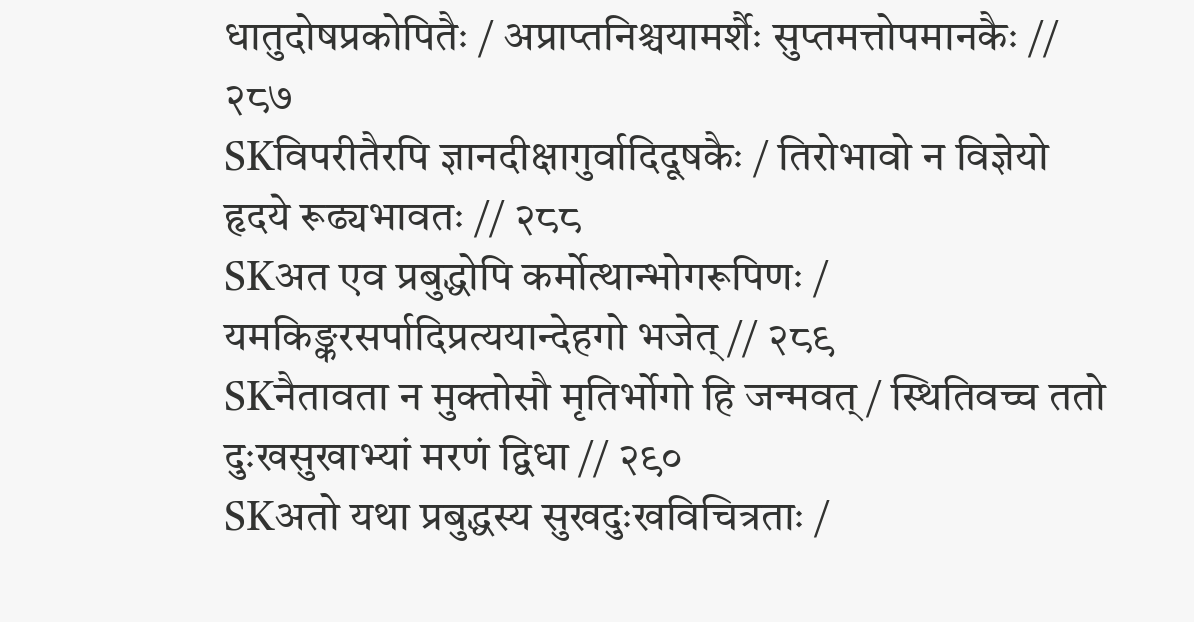धातुदोषप्रकोपितैः / अप्राप्तनिश्चयामर्शैः सुप्तमत्तोपमानकैः // २८७
SKविपरीतैरपि ज्ञानदीक्षागुर्वादिदूषकैः / तिरोभावो न विज्ञेयो हृदये रूढ्यभावतः // २८८
SKअत एव प्रबुद्धोपि कर्मोत्थान्भोगरूपिणः / यमकिङ्करसर्पादिप्रत्ययान्देहगो भजेत् // २८९
SKनैतावता न मुक्तोसौ मृतिर्भोगो हि जन्मवत् / स्थितिवच्च ततो दुःखसुखाभ्यां मरणं द्विधा // २९०
SKअतो यथा प्रबुद्धस्य सुखदुःखविचित्रताः /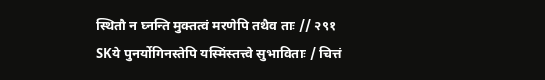स्थितौ न घ्नन्ति मुक्तत्वं मरणेपि तथैव ताः // २९१
SKये पुनर्योगिनस्तेपि यस्मिंस्तत्त्वे सुभाविताः / चित्तं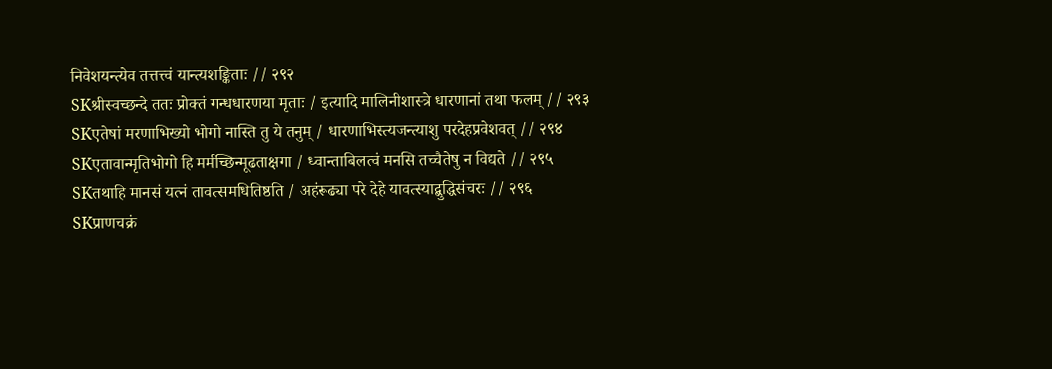निवेशयन्त्येव तत्तत्त्वं यान्त्यशङ्किताः // २९२
SKश्रीस्वच्छन्दे ततः प्रोक्तं गन्धधारणया मृताः / इत्यादि मालिनीशास्त्रे धारणानां तथा फलम् // २९३
SKएतेषां मरणाभिख्यो भोगो नास्ति तु ये तनुम् / धारणाभिस्त्यजन्त्याशु परदेहप्रवेशवत् // २९४
SKएतावान्मृतिभोगो हि मर्मच्छिन्मूढताक्षगा / ध्वान्ताबिलत्वं मनसि तच्चैतेषु न विद्यते // २९५
SKतथाहि मानसं यत्नं तावत्समधितिष्ठति / अहंरूढ्या परे देहे यावत्स्याद्बुद्धिसंचरः // २९६
SKप्राणचक्रं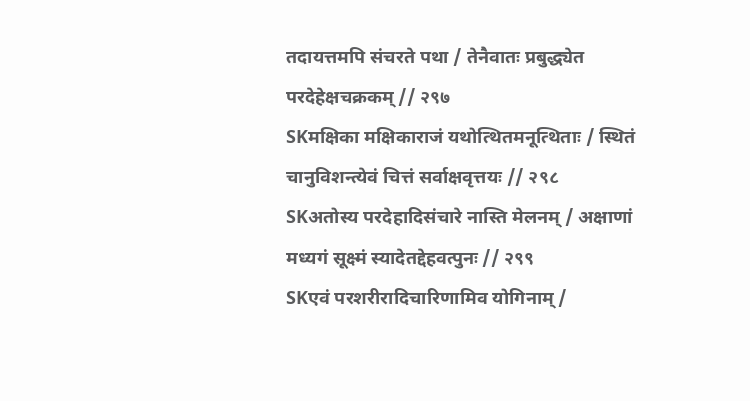तदायत्तमपि संचरते पथा / तेनैवातः प्रबुद्ध्येत परदेहेक्षचक्रकम् // २९७
SKमक्षिका मक्षिकाराजं यथोत्थितमनूत्थिताः / स्थितं चानुविशन्त्येवं चित्तं सर्वाक्षवृत्तयः // २९८
SKअतोस्य परदेहादिसंचारे नास्ति मेलनम् / अक्षाणां मध्यगं सूक्ष्मं स्यादेतद्देहवत्पुनः // २९९
SKएवं परशरीरादिचारिणामिव योगिनाम् /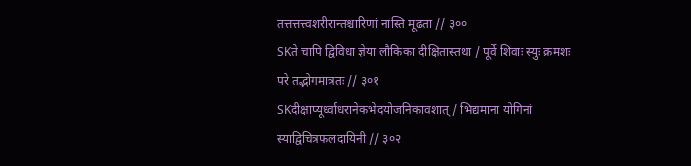तत्तत्तत्त्वशरीरान्तश्चारिणां नास्ति मूढता // ३००
SKते चापि द्विविधा ज्ञेया लौकिका दीक्षितास्तथा / पूर्वे शिवाः स्युः क्रमशः परे तद्भोगमात्रतः // ३०१
SKदीक्षाप्यूर्ध्वाधरानेकभेदयोजनिकावशात् / भिद्यमाना योगिनां स्याद्विचित्रफलदायिनी // ३०२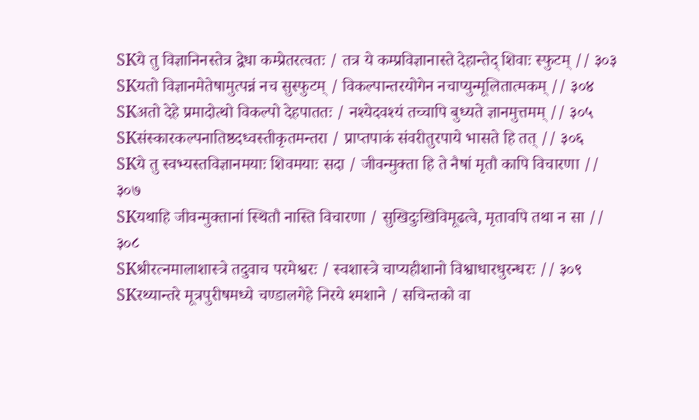SKये तु विज्ञानिनस्तेत्र द्वेधा कम्प्रेतरत्वतः / तत्र ये कम्प्रविज्ञानास्ते देहान्तेद् शिवाः स्फुटम् // ३०३
SKयतो विज्ञानमेतेषामुत्पन्नं नच सुस्फुटम् / विकल्पान्तरयोगेन नचाप्युन्मूलितात्मकम् // ३०४
SKअतो देहे प्रमादोत्थो विकल्पो देहपाततः / नश्येदवश्यं तच्चापि बुध्यते ज्ञानमुत्तमम् // ३०५
SKसंस्कारकल्पनातिष्ठदध्वस्तीकृतमन्तरा / प्राप्तपाकं संवरीतुरपाये भासते हि तत् // ३०६
SKये तु स्वभ्यस्तविज्ञानमयाः शिवमयाः सदा / जीवन्मुक्ता हि ते नैषां मृतौ कापि विचारणा // ३०७
SKयथाहि जीवन्मुक्तानां स्थितौ नास्ति विचारणा / सुखिदुःखिविमूढत्वे, मृतावपि तथा न सा // ३०८
SKश्रीरत्नमालाशास्त्रे तदुवाच परमेश्वरः / स्वशास्त्रे चाप्यहीशानो विश्वाधारधुरन्धरः // ३०९
SKरथ्यान्तरे मूत्रपुरीषमध्ये चण्डालगेहे निरये श्मशाने / सचिन्तको वा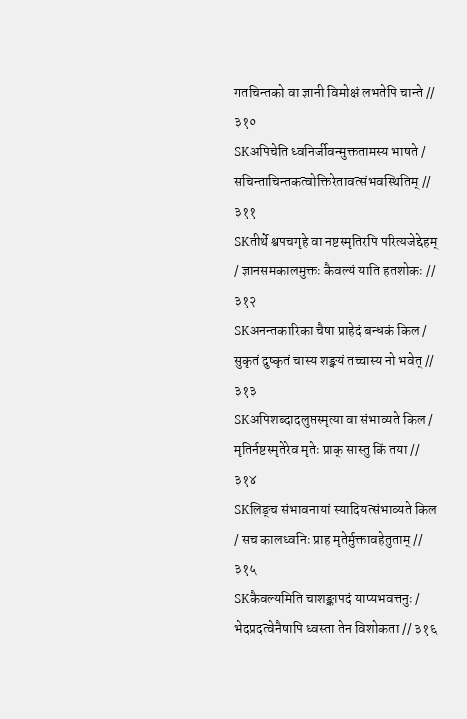गतचिन्तको वा ज्ञानी विमोक्षं लभतेपि चान्ते // ३१०
SKअपिचेति ध्वनिर्जीवन्मुक्ततामस्य भाषते / सचिन्ताचिन्तकत्वोक्तिरेतावत्संभवस्थितिम् // ३११
SKतीर्थे श्वपचगृहे वा नष्टस्मृतिरपि परित्यजेद्देहम् / ज्ञानसमकालमुक्तः कैवल्यं याति हतशोकः // ३१२
SKअनन्तकारिका चैषा प्राहेदं बन्धकं किल / सुकृतं दुष्कृतं चास्य शङ्क्यं तच्चास्य नो भवेत् // ३१३
SKअपिशब्दादलुप्तस्मृत्या वा संभाव्यते किल / मृतिर्नष्टस्मृतेरेव मृतेः प्राक् सास्तु किं तया // ३१४
SKलिङ्च संभावनायां स्यादियत्संभाव्यते किल / सच कालध्वनिः प्राह मृतेर्मुक्तावहेतुताम् // ३१५
SKकैवल्यमिति चाशङ्कापदं याप्यभवत्तनुः / भेदप्रदत्वेनैषापि ध्वस्ता तेन विशोकता // ३१६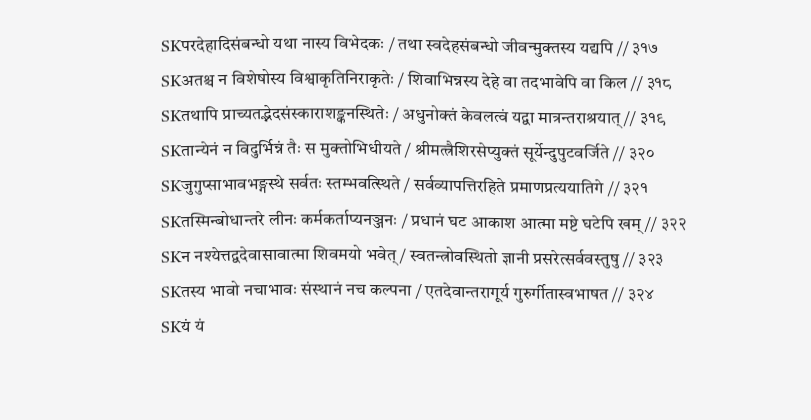SKपरदेहादिसंबन्धो यथा नास्य विभेदकः / तथा स्वदेहसंबन्धो जीवन्मुक्तस्य यद्यपि // ३१७
SKअतश्च न विशेषोस्य विश्वाकृतिनिराकृतेः / शिवाभिन्नस्य देहे वा तदभावेपि वा किल // ३१८
SKतथापि प्राच्यतद्भेदसंस्काराशङ्कनस्थितेः / अधुनोक्तं केवलत्वं यद्वा मात्रन्तराश्रयात् // ३१९
SKतान्येनं न विदुर्भिन्नं तैः स मुक्तोभिधीयते / श्रीमत्त्रैशिरसेप्युक्तं सूर्येन्दुपुटवर्जिते // ३२०
SKजुगुप्साभावभङ्गस्थे सर्वतः स्तम्भवत्स्थिते / सर्वव्यापत्तिरहिते प्रमाणप्रत्ययातिगे // ३२१
SKतस्मिन्बोधान्तरे लीनः कर्मकर्ताप्यनञ्जनः / प्रधानं घट आकाश आत्मा मष्टे घटेपि खम् // ३२२
SKन नश्येत्तद्वदेवासावात्मा शिवमयो भवेत् / स्वतन्त्रोवस्थितो ज्ञानी प्रसरेत्सर्ववस्तुषु // ३२३
SKतस्य भावो नचाभावः संस्थानं नच कल्पना / एतदेवान्तरागूर्य गुरुर्गीतास्वभाषत // ३२४
SKयं यं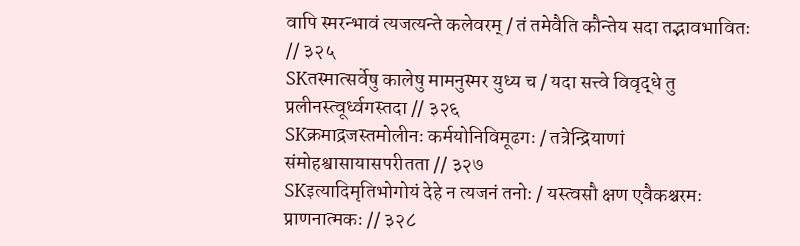वापि स्मरन्भावं त्यजत्यन्ते कलेवरम् / तं तमेवैति कौन्तेय सदा तद्भावभावितः // ३२५
SKतस्मात्सर्वेषु कालेषु मामनुस्मर युध्य च / यदा सत्त्वे विवृद्धे तु प्रलीनस्त्वूर्ध्वगस्तदा // ३२६
SKक्रमाद्रजस्तमोलीनः कर्मयोनिविमूढगः / तत्रेन्द्रियाणां संमोहश्वासायासपरीतता // ३२७
SKइत्यादिमृतिभोगोयं देहे न त्यजनं तनोः / यस्त्वसौ क्षण एवैकश्चरमः प्राणनात्मकः // ३२८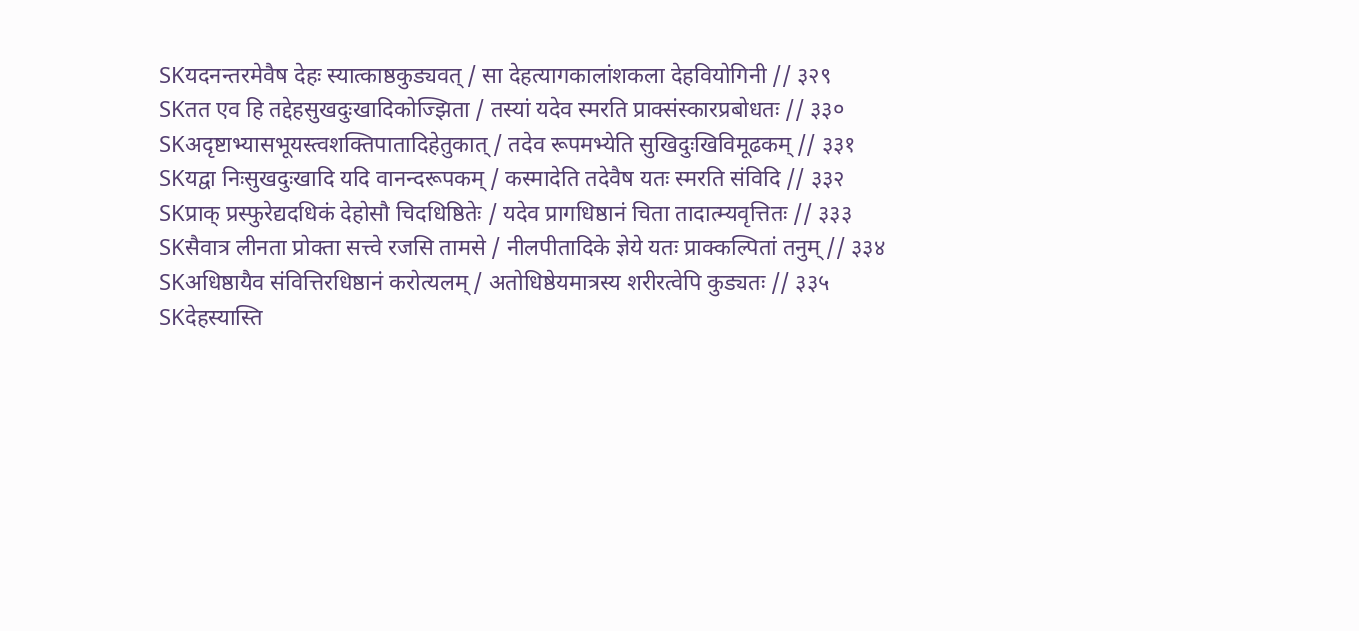SKयदनन्तरमेवैष देहः स्यात्काष्ठकुड्यवत् / सा देहत्यागकालांशकला देहवियोगिनी // ३२९
SKतत एव हि तद्देहसुखदुःखादिकोज्झिता / तस्यां यदेव स्मरति प्राक्संस्कारप्रबोधतः // ३३०
SKअदृष्टाभ्यासभूयस्त्वशक्तिपातादिहेतुकात् / तदेव रूपमभ्येति सुखिदुःखिविमूढकम् // ३३१
SKयद्वा निःसुखदुःखादि यदि वानन्दरूपकम् / कस्मादेति तदेवैष यतः स्मरति संविदि // ३३२
SKप्राक् प्रस्फुरेद्यदधिकं देहोसौ चिदधिष्ठितेः / यदेव प्रागधिष्ठानं चिता तादात्म्यवृत्तितः // ३३३
SKसैवात्र लीनता प्रोक्ता सत्त्वे रजसि तामसे / नीलपीतादिके ज्ञेये यतः प्राक्कल्पितां तनुम् // ३३४
SKअधिष्ठायैव संवित्तिरधिष्ठानं करोत्यलम् / अतोधिष्ठेयमात्रस्य शरीरत्वेपि कुड्यतः // ३३५
SKदेहस्यास्ति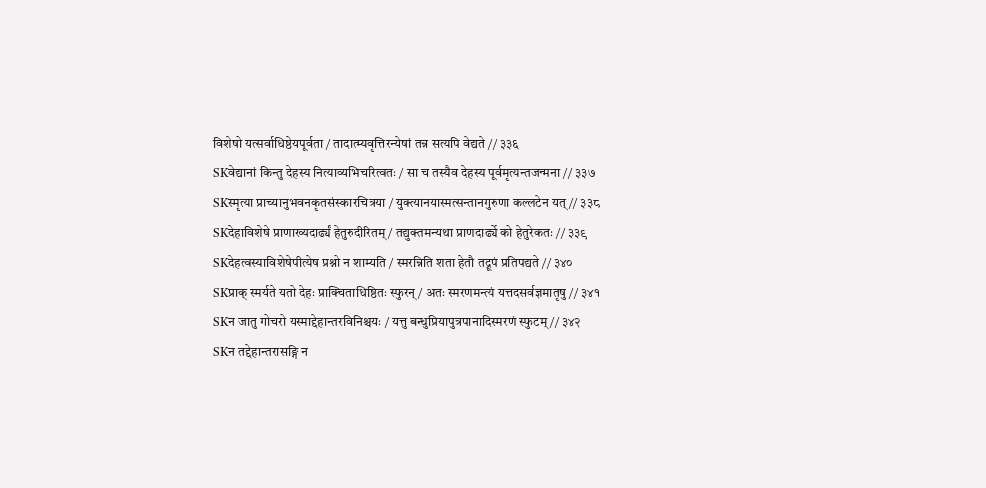विशेषो यत्सर्वाधिष्ठेयपूर्वता / तादात्म्यवृत्तिरन्येषां तन्न सत्यपि वेद्यते // ३३६
SKवेद्यानां किन्तु देहस्य नित्याव्यभिचरित्वतः / सा च तस्यैव देहस्य पूर्वमृत्यन्तजन्मना // ३३७
SKस्मृत्या प्राच्यानुभवनकृतसंस्कारचित्रया / युक्त्यानयास्मत्सन्तानगुरुणा कल्लटेन यत् // ३३८
SKदेहाविशेषे प्राणाख्यदार्ढ्यं हेतुरुदीरितम् / तद्युक्तमन्यथा प्राणदार्ढ्ये को हेतुरेकतः // ३३९
SKदेहत्वस्याविशेषेपीत्येष प्रश्नो न शाम्यति / स्मरन्निति शता हेतौ तद्रूपं प्रतिपद्यते // ३४०
SKप्राक् स्मर्यते यतो देहः प्राक्चिताधिष्ठितः स्फुरन् / अतः स्मरणमन्त्यं यत्तदसर्वज्ञमातृषु // ३४१
SKन जातु गोचरो यस्माद्देहान्तरविनिश्चयः / यत्तु बन्धुप्रियापुत्रपानादिस्मरणं स्फुटम् // ३४२
SKन तद्देहान्तरासङ्गि न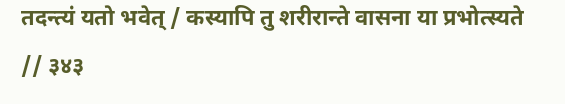तदन्त्यं यतो भवेत् / कस्यापि तु शरीरान्ते वासना या प्रभोत्स्यते // ३४३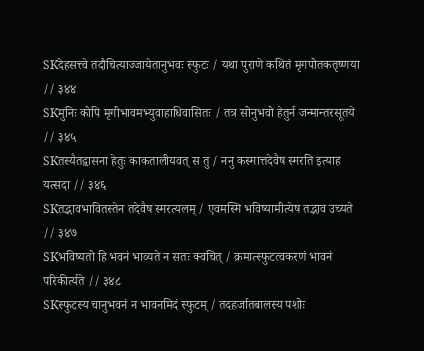SKदेहसत्त्वे तदौचित्याज्जायेतानुभवः स्फुटः / यथा पुराणे कथितं मृगपोतकतृष्णया // ३४४
SKमुनिः कोपि मृगीभावमभ्युवाहाधिवासितः / तत्र सोनुभवो हेतुर्न जन्मान्तरसूतये // ३४५
SKतस्यैतद्वासना हेतुः काकतालीयवत् स तु / ननु कस्मात्तदेवैष स्मरति इत्याह यत्सदा // ३४६
SKतद्भावभावितस्तेन तदेवैष स्मरत्यलम् / एवमस्मि भविष्यामीत्येष तद्भाव उच्यते // ३४७
SKभविष्यतो हि भवनं भाव्यते न सतः क्वचित् / क्रमात्स्फुटत्वकरणं भावनं परिकीर्त्यते // ३४८
SKस्फुटस्य चानुभवनं न भावनमिदं स्फुटम् / तदहर्जातबालस्य पशोः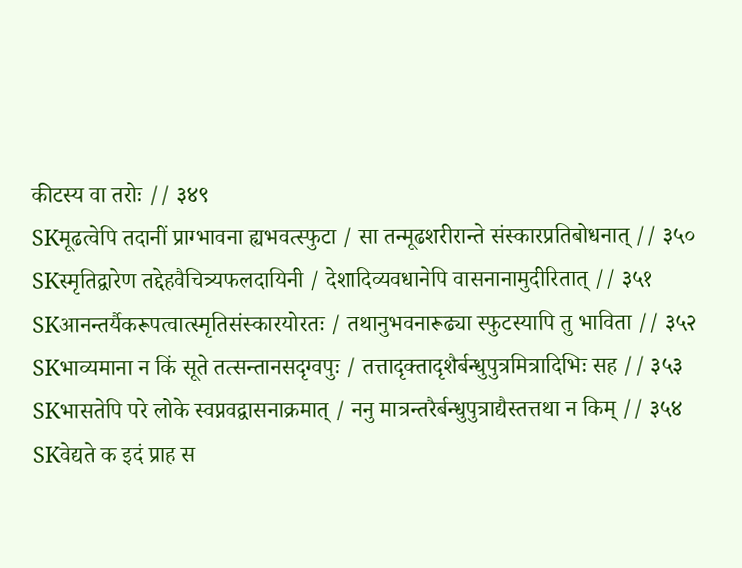कीटस्य वा तरोः // ३४९
SKमूढत्वेपि तदानीं प्राग्भावना ह्यभवत्स्फुटा / सा तन्मूढशरीरान्ते संस्कारप्रतिबोधनात् // ३५०
SKस्मृतिद्वारेण तद्देहवैचित्र्यफलदायिनी / देशादिव्यवधानेपि वासनानामुदीरितात् // ३५१
SKआनन्तर्यैकरूपत्वात्स्मृतिसंस्कारयोरतः / तथानुभवनारूढ्या स्फुटस्यापि तु भाविता // ३५२
SKभाव्यमाना न किं सूते तत्सन्तानसदृग्वपुः / तत्तादृक्तादृशैर्बन्धुपुत्रमित्रादिभिः सह // ३५३
SKभासतेपि परे लोके स्वप्नवद्वासनाक्रमात् / ननु मात्रन्तरैर्बन्धुपुत्राद्यैस्तत्तथा न किम् // ३५४
SKवेद्यते क इदं प्राह स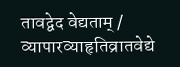तावद्वेद वेद्यताम् / व्यापारव्याहृतिव्रातवेद्ये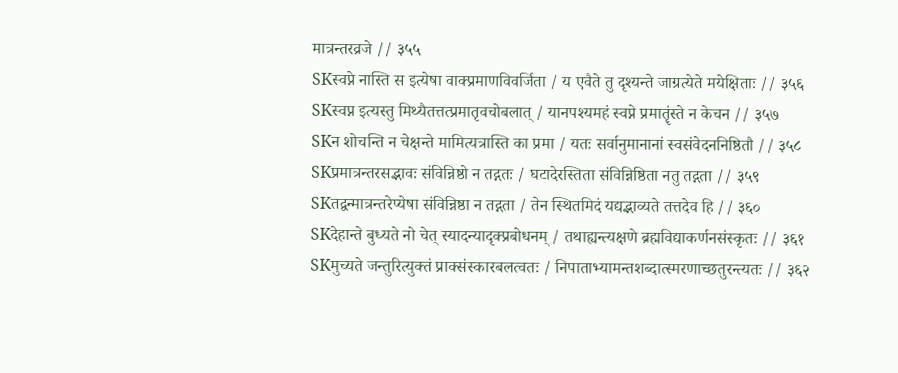मात्रन्तरव्रजे // ३५५
SKस्वप्ने नास्ति स इत्येषा वाक्प्रमाणविवर्जिता / य एवैते तु दृश्यन्ते जाग्रत्येते मयेक्षिताः // ३५६
SKस्वप्न इत्यस्तु मिथ्यैतत्तत्प्रमातृवचोबलात् / यानपश्यमहं स्वप्ने प्रमातॄंस्ते न केचन // ३५७
SKन शोचन्ति न चेक्षन्ते मामित्यत्रास्ति का प्रमा / यतः सर्वानुमानानां स्वसंवेदननिष्ठितौ // ३५८
SKप्रमात्रन्तरसद्भावः संविन्निष्ठो न तद्गतः / घटादेरस्तिता संविन्निष्ठिता नतु तद्गता // ३५९
SKतद्वन्मात्रन्तरेप्येषा संविन्निष्ठा न तद्गता / तेन स्थितमिदं यद्यद्भाव्यते तत्तदेव हि // ३६०
SKदेहान्ते बुध्यते नो चेत् स्यादन्यादृक्प्रबोधनम् / तथाह्यन्त्यक्षणे ब्रह्मविद्याकर्णनसंस्कृतः // ३६१
SKमुच्यते जन्तुरित्युक्तं प्राक्संस्कारबलत्वतः / निपाताभ्यामन्तशब्दात्स्मरणाच्छतुरन्त्यतः // ३६२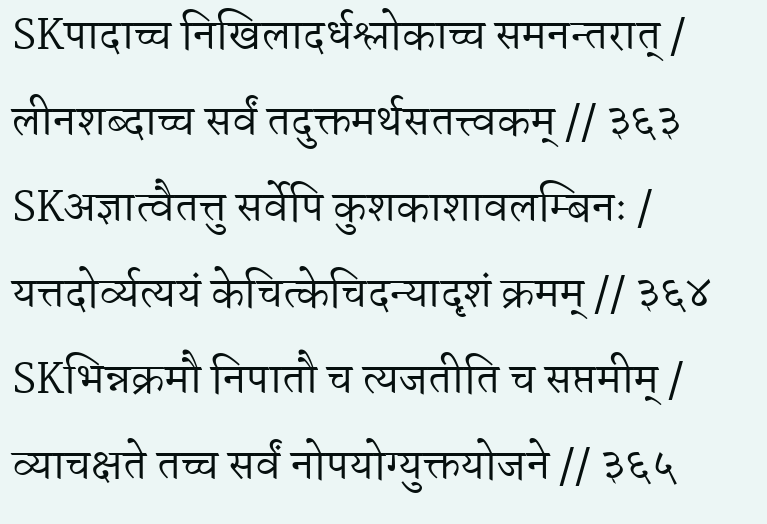SKपादाच्च निखिलादर्धश्लोकाच्च समनन्तरात् / लीनशब्दाच्च सर्वं तदुक्तमर्थसतत्त्वकम् // ३६३
SKअज्ञात्वैतत्तु सर्वेपि कुशकाशावलम्बिनः / यत्तदोर्व्यत्ययं केचित्केचिदन्यादृशं क्रमम् // ३६४
SKभिन्नक्रमौ निपातौ च त्यजतीति च सप्तमीम् / व्याचक्षते तच्च सर्वं नोपयोग्युक्तयोजने // ३६५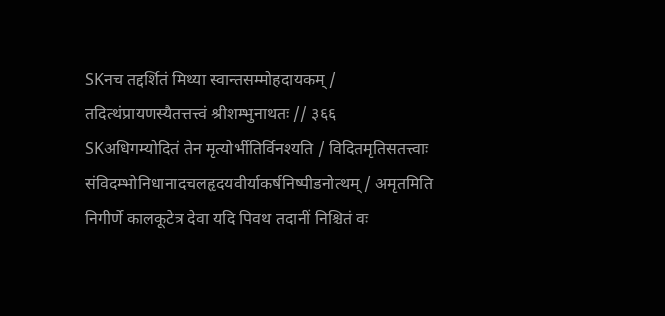SKनच तद्दर्शितं मिथ्या स्वान्तसम्मोहदायकम् / तदित्थंप्रायणस्यैतत्तत्त्वं श्रीशम्भुनाथतः // ३६६
SKअधिगम्योदितं तेन मृत्योर्भीतिर्विनश्यति / विदितमृतिसतत्त्वाः संविदम्भोनिधानादचलहृदयवीर्याकर्षनिष्पीडनोत्थम् / अमृतमिति निगीर्णे कालकूटेत्र देवा यदि पिवथ तदानीं निश्चितं वः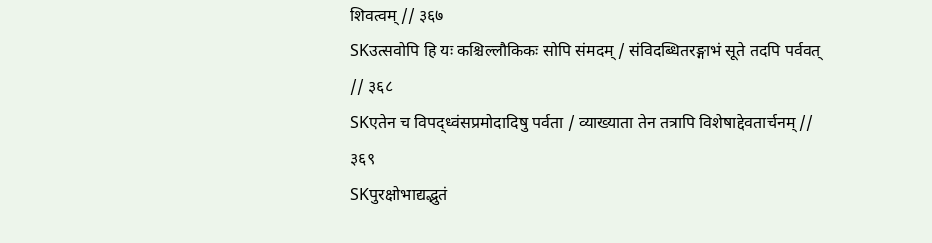शिवत्वम् // ३६७
SKउत्सवोपि हि यः कश्चिल्लौकिकः सोपि संमदम् / संविदब्धितरङ्गाभं सूते तदपि पर्ववत् // ३६८
SKएतेन च विपद्ध्वंसप्रमोदादिषु पर्वता / व्याख्याता तेन तत्रापि विशेषाद्देवतार्चनम् // ३६९
SKपुरक्षोभाद्यद्भुतं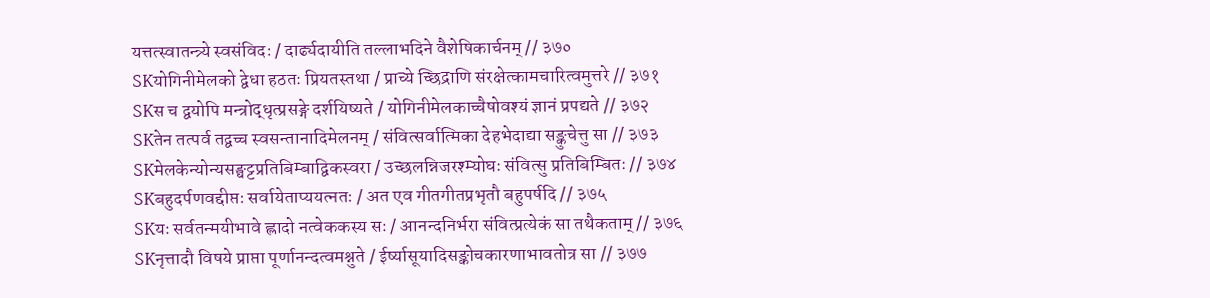यत्तत्स्वातन्त्र्ये स्वसंविदः / दार्ढ्यदायीति तल्लाभदिने वैशेषिकार्चनम् // ३७०
SKयोगिनीमेलको द्वेधा हठतः प्रियतस्तथा / प्राच्ये च्छिद्राणि संरक्षेत्कामचारित्वमुत्तरे // ३७१
SKस च द्वयोपि मन्त्रोद्धृत्प्रसङ्गे दर्शयिष्यते / योगिनीमेलकाच्चैषोवश्यं ज्ञानं प्रपद्यते // ३७२
SKतेन तत्पर्व तद्वच्च स्वसन्तानादिमेलनम् / संवित्सर्वात्मिका देहभेदाद्या सङ्कुचेत्तु सा // ३७३
SKमेलकेन्योन्यसङ्घट्टप्रतिबिम्बाद्विकस्वरा / उच्छलन्निजरश्म्योघः संवित्सु प्रतिबिम्बितः // ३७४
SKबहुदर्पणवद्दीप्तः सर्वायेताप्ययत्नतः / अत एव गीतगीतप्रभृतौ बहुपर्षदि // ३७५
SKयः सर्वतन्मयीभावे ह्लादो नत्वेककस्य सः / आनन्दनिर्भरा संवित्प्रत्येकं सा तथैकताम् // ३७६
SKनृत्तादौ विषये प्राप्ता पूर्णानन्दत्वमश्नुते / ईर्ष्यासूयादिसङ्कोचकारणाभावतोत्र सा // ३७७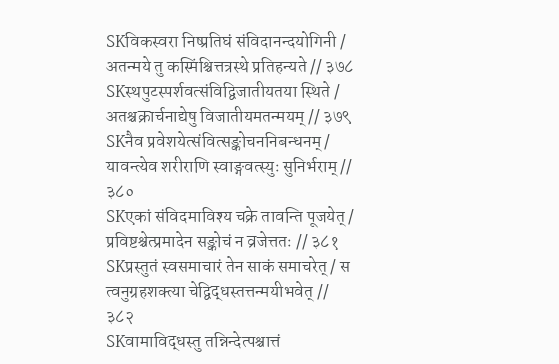SKविकस्वरा निष्प्रतिघं संविदानन्दयोगिनी / अतन्मये तु कस्मिंश्चित्तत्रस्थे प्रतिहन्यते // ३७८
SKस्थपुटस्पर्शवत्संविद्विजातीयतया स्थिते / अतश्चक्रार्चनाद्येषु विजातीयमतन्मयम् // ३७९
SKनैव प्रवेशयेत्संवित्सङ्कोचननिबन्धनम् / यावन्त्येव शरीराणि स्वाङ्गवत्स्युः सुनिर्भराम् // ३८०
SKएकां संविदमाविश्य चक्रे तावन्ति पूजयेत् / प्रविष्टश्चेत्प्रमादेन सङ्कोचं न व्रजेत्ततः // ३८१
SKप्रस्तुतं स्वसमाचारं तेन साकं समाचरेत् / स त्वनुग्रहशक्त्या चेद्विद्धस्तत्तन्मयीभवेत् // ३८२
SKवामाविद्धस्तु तन्निन्देत्पश्चात्तं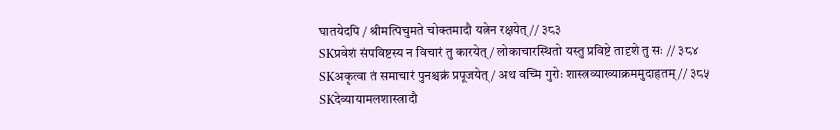घातयेदपि / श्रीमत्पिचुमते चोक्तमादौ यत्नेन रक्षयेत् // ३८३
SKप्रवेशं संपविष्टस्य न विचारं तु कारयेत् / लोकाचारस्थितो यस्तु प्रविष्टे तादृशे तु सः // ३८४
SKअकृत्वा तं समाचारं पुनश्चक्रं प्रपूजयेत् / अथ वच्मि गुरोः शास्त्रव्याख्याक्रममुदाहृतम् // ३८५
SKदेव्यायामलशास्त्रादौ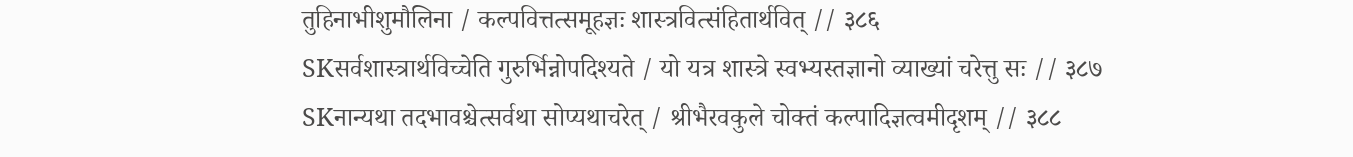तुहिनाभीशुमौलिना / कल्पवित्तत्समूहज्ञः शास्त्रवित्संहितार्थवित् // ३८६
SKसर्वशास्त्रार्थविच्चेति गुरुर्भिन्नोपदिश्यते / यो यत्र शास्त्रे स्वभ्यस्तज्ञानो व्याख्यां चरेत्तु सः // ३८७
SKनान्यथा तदभावश्चेत्सर्वथा सोप्यथाचरेत् / श्रीभैरवकुले चोक्तं कल्पादिज्ञत्वमीदृशम् // ३८८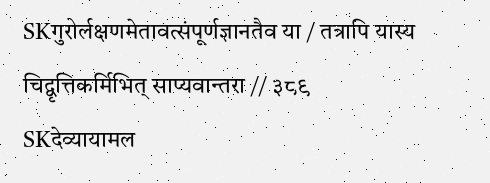SKगुरोर्लक्षणमेतावत्संपूर्णज्ञानतैव या / तत्रापि यास्य चिद्वृत्तिकर्मिभित् साप्यवान्तरा // ३८९
SKदेव्यायामल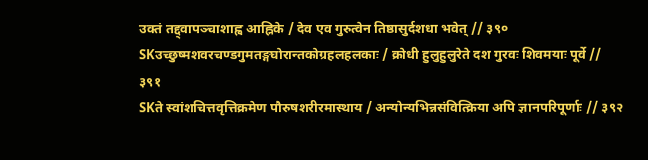उक्तं तद्द्वापञ्चाशाह्व आह्निके / देव एव गुरुत्वेन तिष्ठासुर्दशधा भवेत् // ३९०
SKउच्छुष्मशवरचण्डगुमतङ्गघोरान्तकोग्रहलहलकाः / क्रोधी हुलुहुलुरेते दश गुरवः शिवमयाः पूर्वे // ३९१
SKते स्वांशचित्तवृत्तिक्रमेण पौरुषशरीरमास्थाय / अन्योन्यभिन्नसंवित्क्रिया अपि ज्ञानपरिपूर्णाः // ३९२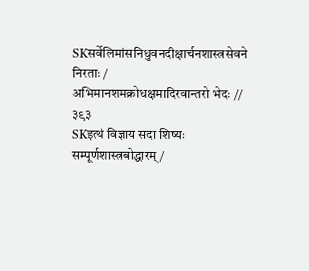SKसर्वेलिमांसनिधुवनदीक्षार्चनशास्त्रसेवने निरताः / अभिमानशमक्रोधक्षमादिरवान्तरो भेदः // ३९३
SKइत्थं विज्ञाय सदा शिष्यः सम्पूर्णशास्त्रबोद्धारम् /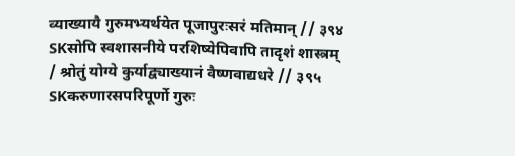व्याख्यायै गुरुमभ्यर्थयेत पूजापुरःसरं मतिमान् // ३९४
SKसोपि स्वशासनीये परशिष्येपिवापि तादृशं शास्त्रम् / श्रोतुं योग्ये कुर्याद्व्याख्यानं वैष्णवाद्यधरे // ३९५
SKकरुणारसपरिपूर्णो गुरुः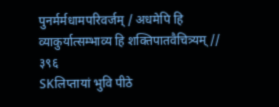पुनर्मर्मधामपरिवर्जम् / अधमेपि हि व्याकुर्यात्सम्भाव्य हि शक्तिपातवैचित्र्यम् // ३९६
SKलिप्तायां भुवि पीठे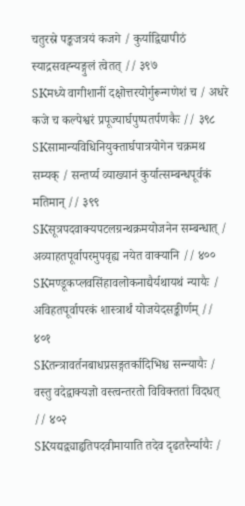चतुरस्रे पङ्कजत्रयं कजगे / कुर्याद्विद्यापीठं स्याद्रसवह्न्यङ्गुलं त्वेतत् // ३९७
SKमध्ये वागीशानीं दक्षोत्तरयोर्गुरून्गणेशं च / अधरे कजे च कल्पेश्वरं प्रपूज्यार्घपुष्पतर्पणकैः // ३९८
SKसामान्यविधिनियुक्तार्घपात्रयोगेन चक्रमथ सम्यक् / सन्तर्प्य व्याख्यानं कुर्यात्सम्बन्धपूर्वकं मतिमान् // ३९९
SKसूत्रपदवाक्यपटलग्रन्थक्रमयोजनेन सम्बन्धात् / अव्याहतपूर्वापरमुपवृह्य नयेत वाक्यानि // ४००
SKमण्डूकप्लवसिंहावलोकनाद्यैर्यथायथं न्यायैः / अविहतपूर्वापरकं शास्त्रार्थं योजयेदसङ्कीर्णम् // ४०१
SKतन्त्रावर्तनबाधप्रसङ्गतर्कादिभिश्च सन्न्यायैः / वस्तु वदेद्वाक्यज्ञो वस्त्वन्तरतो विविक्ततां विदधत् // ४०२
SKयद्यद्व्याहृतिपदवीमायाति तदेव दृढतरैर्न्यायैः /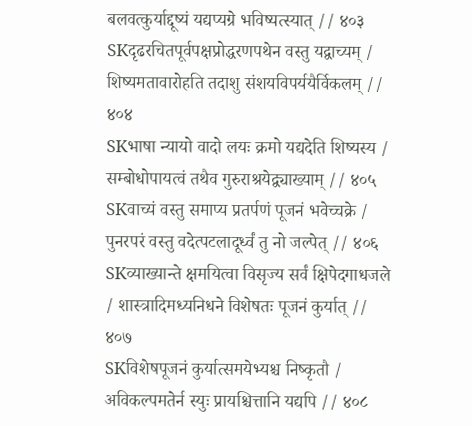बलवत्कुर्याद्दूष्यं यद्यप्यग्रे भविष्यत्स्यात् // ४०३
SKदृढरचितपूर्वपक्षप्रोद्धरणपथेन वस्तु यद्वाच्यम् / शिष्यमतावारोहति तदाशु संशयविपर्ययैर्विकलम् // ४०४
SKभाषा न्यायो वादो लयः क्रमो यद्यदेति शिष्यस्य / सम्बोधोपायत्वं तथैव गुरुराश्रयेद्व्याख्याम् // ४०५
SKवाच्यं वस्तु समाप्य प्रतर्पणं पूजनं भवेच्चक्रे / पुनरपरं वस्तु वदेत्पटलादूर्ध्वं तु नो जल्पेत् // ४०६
SKव्याख्यान्ते क्षमयित्वा विसृज्य सर्वं क्षिपेदगाधजले / शास्त्रादिमध्यनिधने विशेषतः पूजनं कुर्यात् // ४०७
SKविशेषपूजनं कुर्यात्समयेभ्यश्च निष्कृतौ / अविकल्पमतेर्न स्युः प्रायश्चित्तानि यद्यपि // ४०८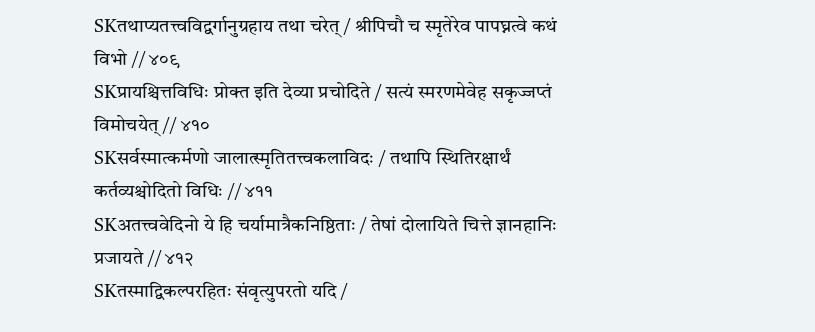SKतथाप्यतत्त्वविद्वर्गानुग्रहाय तथा चरेत् / श्रीपिचौ च स्मृतेरेव पापघ्नत्वे कथं विभो // ४०९
SKप्रायश्चित्तविधिः प्रोक्त इति देव्या प्रचोदिते / सत्यं स्मरणमेवेह सकृज्जप्तं विमोचयेत् // ४१०
SKसर्वस्मात्कर्मणो जालात्स्मृतितत्त्वकलाविदः / तथापि स्थितिरक्षार्थं कर्तव्यश्चोदितो विधिः // ४११
SKअतत्त्ववेदिनो ये हि चर्यामात्रैकनिष्ठिताः / तेषां दोलायिते चित्ते ज्ञानहानिः प्रजायते // ४१२
SKतस्माद्विकल्परहितः संवृत्युपरतो यदि /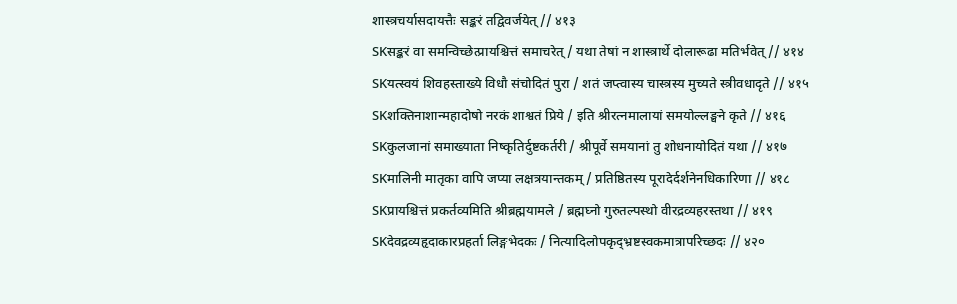शास्त्रचर्यासदायत्तैः सङ्करं तद्विवर्जयेत् // ४१३
SKसङ्करं वा समन्विच्छेत्प्रायश्चित्तं समाचरेत् / यथा तेषां न शास्त्रार्थे दोलारूढा मतिर्भवेत् // ४१४
SKयत्स्वयं शिवहस्ताख्ये विधौ संचोदितं पुरा / शतं जप्त्वास्य चास्त्रस्य मुच्यते स्त्रीवधादृते // ४१५
SKशक्तिनाशान्महादोषो नरकं शाश्वतं प्रिये / इति श्रीरत्नमालायां समयोल्लङ्घने कृते // ४१६
SKकुलजानां समाख्याता निष्कृतिर्दुष्टकर्तरी / श्रीपूर्वे समयानां तु शोधनायोदितं यथा // ४१७
SKमालिनी मातृका वापि जप्या लक्षत्रयान्तकम् / प्रतिष्ठितस्य पूरादेर्दर्शनेनधिकारिणा // ४१८
SKप्रायश्चित्तं प्रकर्तव्यमिति श्रीब्रह्मयामले / ब्रह्मघ्नो गुरुतल्पस्थो वीरद्रव्यहरस्तथा // ४१९
SKदेवद्रव्यहृदाकारप्रहर्ता लिङ्गभेदकः / नित्यादिलोपकृद्भ्रष्टस्वकमात्रापरिच्छदः // ४२०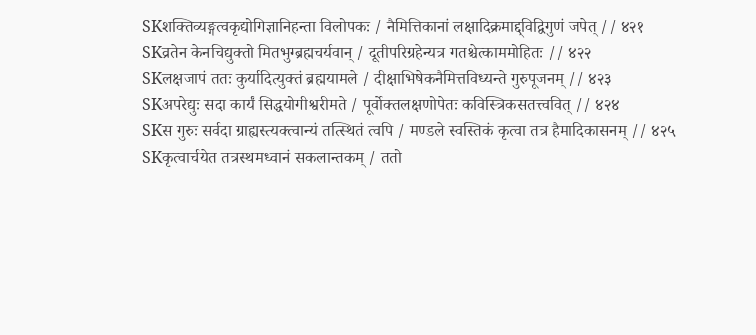SKशक्तिव्यङ्गत्वकृद्योगिज्ञानिहन्ता विलोपकः / नैमित्तिकानां लक्षादिक्रमाद्द्विद्विगुणं जपेत् // ४२१
SKव्रतेन केनचिद्युक्तो मितभुग्ब्रह्मचर्यवान् / दूतीपरिग्रहेन्यत्र गतश्चेत्काममोहितः // ४२२
SKलक्षजापं ततः कुर्यादित्युक्तं ब्रह्मयामले / दीक्षाभिषेकनैमित्तविध्यन्ते गुरुपूजनम् // ४२३
SKअपरेद्युः सदा कार्यं सिद्धयोगीश्वरीमते / पूर्वोक्तलक्षणोपेतः कविस्त्रिकसतत्त्ववित् // ४२४
SKस गुरुः सर्वदा ग्राह्यस्त्यक्त्वान्यं तत्स्थितं त्वपि / मण्डले स्वस्तिकं कृत्वा तत्र हैमादिकासनम् // ४२५
SKकृत्वार्चयेत तत्रस्थमध्वानं सकलान्तकम् / ततो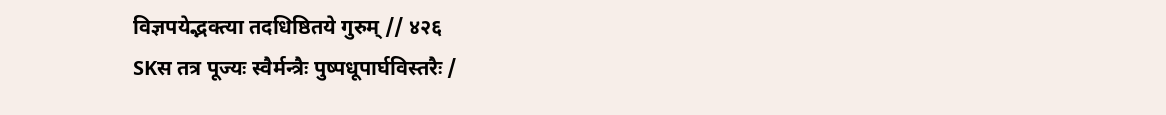विज्ञपयेद्भक्त्या तदधिष्ठितये गुरुम् // ४२६
SKस तत्र पूज्यः स्वैर्मन्त्रैः पुष्पधूपार्घविस्तरैः /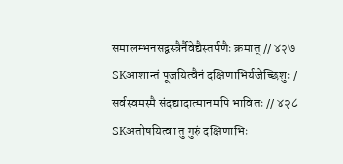समालम्भनसद्वस्त्रैर्नैवेद्यैस्तर्पणैः क्रमात् // ४२७
SKआशान्तं पूजयित्वैनं दक्षिणाभिर्यजेच्छिशुः / सर्वस्वमस्मै संदद्यादात्मानमपि भावितः // ४२८
SKअतोषयित्वा तु गुरुं दक्षिणाभिः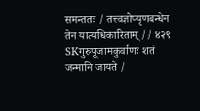समन्ततः / तत्त्वज्ञोप्यृणबन्धेन तेन यात्यधिकारिताम् // ४२९
SKगुरुपूजामकुर्वाणः शतं जन्मानि जायते /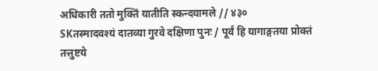अधिकारी ततो मुक्तिं यातीति स्कन्दयामले // ४३०
SKतस्मादवश्यं दातव्या गुरवे दक्षिणा पुनः / पूर्वं हि यागाङ्गतया प्रोक्तं तत्तुष्टये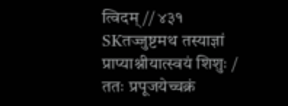त्विदम् // ४३१
SKतज्जुष्टमथ तस्याज्ञां प्राप्याश्नीयात्स्वयं शिशुः / ततः प्रपूजयेच्चक्रं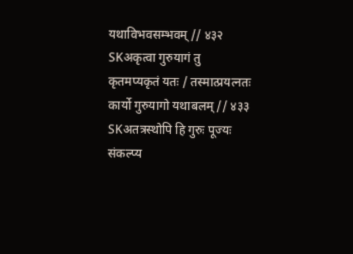यथाविभवसम्भवम् // ४३२
SKअकृत्वा गुरुयागं तु कृतमप्यकृतं यतः / तस्मात्प्रयत्नतः कार्यो गुरुयागो यथाबलम् // ४३३
SKअतत्रस्थोपि हि गुरुः पूज्यः संकल्प्य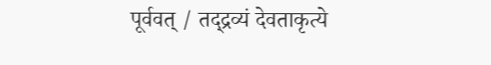पूर्ववत् / तद्द्रव्यं देवताकृत्ये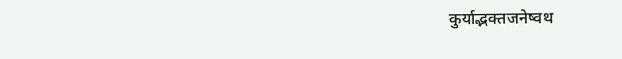कुर्याद्भक्तजनेष्वथ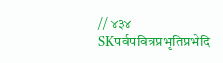// ४३४
SKपर्वपवित्रप्रभृतिप्रभेदि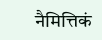नैमित्तिकं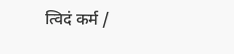त्विदं कर्म /